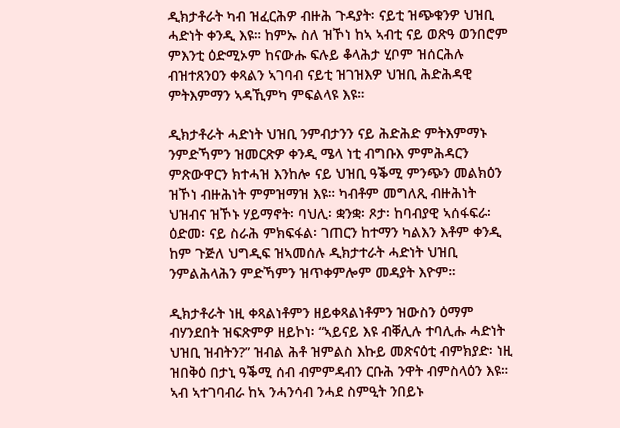ዲክታቶራት ካብ ዝፈርሕዎ ብዙሕ ጉዳያት፡ ናይቲ ዝጭቁንዎ ህዝቢ ሓድነት ቀንዲ እዩ። ከምኡ ስለ ዝኾነ ከኣ ኣብቲ ናይ ወጽዓ ወንበሮም ምእንቲ ዕድሚኦም ከናውሑ ፍሉይ ቆላሕታ ሂቦም ዝሰርሕሉ ብዝተጸንዐን ቀጻልን ኣገባብ ናይቲ ዝገዝእዎ ህዝቢ ሕድሕዳዊ ምትእምማን ኣዳኺምካ ምፍልላዩ እዩ።

ዲክታቶራት ሓድነት ህዝቢ ንምብታንን ናይ ሕድሕድ ምትእምማኑ ንምድኻምን ዝመርጽዎ ቀንዲ ሜላ ነቲ ብግቡእ ምምሕዳርን ምጽውዋርን ክተሓዝ እንከሎ ናይ ህዝቢ ዓቕሚ ምንጭን መልክዕን ዝኾነ ብዙሕነት ምምዝማዝ እዩ። ካብቶም መግለጺ ብዙሕነት ህዝብና ዝኾኑ ሃይማኖት፡ ባህሊ፡ ቋንቋ፡ ጾታ፡ ከባብያዊ ኣሰፋፍራ፡ ዕድመ፡ ናይ ስራሕ ምክፍፋል፡ ገጠርን ከተማን ካልእን እቶም ቀንዲ ከም ጉጅለ ህግዲፍ ዝኣመሰሉ ዲክታተራት ሓድነት ህዝቢ ንምልሕላሕን ምድኻምን ዝጥቀምሎም መዳያት እዮም።

ዲክታቶራት ነዚ ቀጻልነቶምን ዘይቀጻልነቶምን ዝውስን ዕማም ብሃንደበት ዝፍጽምዎ ዘይኮነ፡ “ኣይናይ እዩ ብቐሊሉ ተባሊሑ ሓድነት ህዝቢ ዝብትን?” ዝብል ሕቶ ዝምልስ እኩይ መጽናዕቲ ብምክያድ፡ ነዚ ዝበቅዕ በታኒ ዓቕሚ ሰብ ብምምዳብን ርቡሕ ንዋት ብምስላዕን እዩ። ኣብ ኣተገባብራ ከኣ ንሓንሳብ ንሓደ ስምዒት ንበይኑ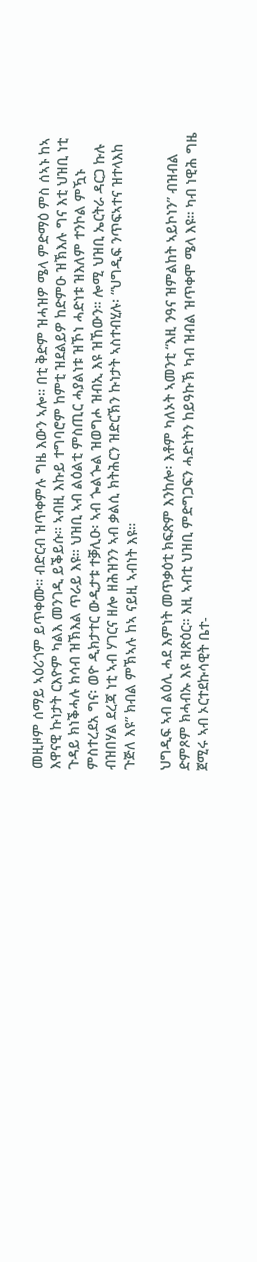መዚዞም ሰማይ ኣዕሪጎም ይጥቀሙ። ብድርብ ዝጥቀምሉ ግዜ እውን ኣሎ። በቲ ቅድም ዝሓዝዎ ሜላ ምድማዕ ምስ ሰኣኑ ከኣ እዋናዊ ኩነታት ርእዮም ካልእ መንገዲ ይቕይሱ። ኣብዚ እኩይ ተግባሮም ከምቲ ዝደልይዎ ከድምዑ ዝኽእሉ ግና እቲ ህዝቢ ነቲ ጉዳይ ክነቕሓሉ ክሳብ ዝኽእል ጥራይ እዩ። ህዝቢ ኣብ ልዕልቲ ምስጢር ሓያልነቱ ዝኾነ ሓድነቱ ዝእለም ተንኮል ምዃኑ ምስተረደአ ግና፡ ወዮ ዲክታተር ውዲታቱ ተቓሊዑ፡ ኣብ ጐልጐል ዝወግሖ ዝብኢ እዩ ዝኸውን። ሎሚ ህዝቢ ኤርትራ ዳርጋ ኩሉ ብዝበሃል ደረጃ ነቲ ኣብ ሃገርና ዘሎ ዘሕዝንን ኣብ ቃልሲ ክትሕርን ዝድርኽን ኩነታት ኣስተብሂሉ፡ “ህግዲፍ ንጥፍኣተና ዝተላእከ ጉጅለ እዩ” ክብል ምኽኣሉ ከኣ ናይዚ ኣብነት እዩ።

ህግዲፍ ኣብ ልዕሊ ሓደ እምነት መጥቃዕቲ ክፍጽም እንከሎ፡ እቶም ካለኦት ኣመንቲ “እዚ ንዓና ዝምልከት ኣይኮነን” ብዝብል ድምጾም ክሓብኡ እዩ ዝጽዕር። እዚ ኣብቲ ህዝቢ ምድግጋፍን ሓድነትን ከይዓኩኽ ካብ ዝብል ዝጥቀሞ ሜላ እዩ። ካብ ነዊሕ ግዜ ጀሚሩ ኣብ ኦርተደኩሳዊት ቤተ-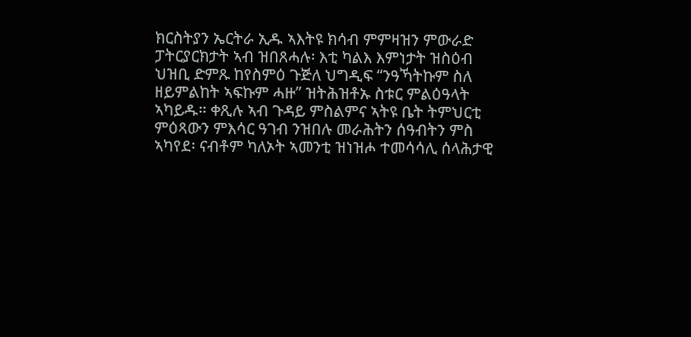ክርስትያን ኤርትራ ኢዱ ኣእትዩ ክሳብ ምምዛዝን ምውራድ ፓትርያርክታት ኣብ ዝበጸሓሉ፡ እቲ ካልእ እምነታት ዝስዕብ ህዝቢ ድምጹ ከየስምዕ ጉጅለ ህግዲፍ “ንዓኻትኩም ስለ ዘይምልከት ኣፍኩም ሓዙ” ዝትሕዝቶኡ ስቱር ምልዕዓላት ኣካይዱ። ቀጺሉ ኣብ ጉዳይ ምስልምና ኣትዩ ቤት ትምህርቲ ምዕጻውን ምእሳር ዓገብ ንዝበሉ መራሕትን ሰዓብትን ምስ ኣካየደ፡ ናብቶም ካለኦት ኣመንቲ ዝነዝሖ ተመሳሳሊ ሰላሕታዊ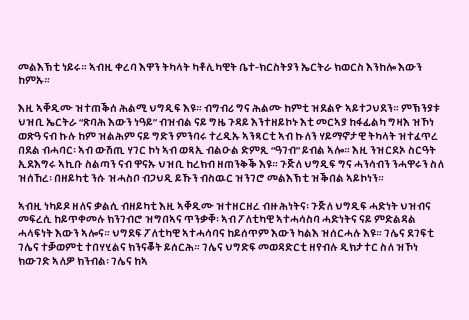መልእኽቲ ነይሩ። ኣብዚ ቀረባ እዋን ትካላት ካቶሊካዊት ቤተ-ክርስትያን ኤርትራ ክወርስ እንከሎ እውን ከምኡ።

እዚ ኣቐዲሙ ዝተጠቕሰ ሕልሚ ህግዲፍ እዩ። ብግብሪ ግና ሕልሙ ከምቲ ዝደልዮ ኣይተጋህደን። ምኽንያቱ ህዝቢ ኤርትራ “ጽባሕ እውን ነዓይ” ብዝብል ናይ ግዜ ጉዳይ እንተዘይኮኑ እቲ መርኣያ ከፋፊልካ ግዛእ ዝኾነ ወጽዓ ናብ ኩሉ ከም ዝልሕም ናይ ግድን ምንባሩ ተረዲኡ ኣንጻርቲ ኣብ ኩለን ሃይማኖታዊ ትካላት ዝተፈጥረ በደል ብሓባር፡ ኣብ ውሽጢ ሃገር ኮነ ኣብ ወጻኢ ብልዑል ድምጺ “ዓገብ” ይብል ኣሎ። እዚ ንዝርደኦ ስርዓት ኢደእግሩ ኣኪቡ ስልጣን ናብ ዋናኡ ህዝቢ ከረክብ ዘጠንቅቕ እዩ። ጉጅለ ህግዲፍ ግና ሓንሳብን ንሓዋሩን ስለ ዝሰኸረ፡ በዘይካቲ ንሱ ዝሓስቦ ብጋህዲ ይኹን ብስዉር ዝንገሮ መልእኽቲ ዝቕበል ኣይኮነን።

ኣብዚ ነካይዶ ዘለና ቃልሲ ብዘይካቲ እዚ ኣቐዲሙ ዝተዘርዘረ ብዙሕነትና፡ ጉጅለ ህግዲፍ ሓድነት ህዝብና መፍረሲ ከይጥቀመሉ ክንገብሮ ዝግበኣና ጥንቃቐ፡ ኣብ ፖለቲካዊ ኣተሓሳስባ ሓድነትና ናይ ምድልዳል ሓላፍነት እውን ኣሎና። ህግደፍ ፖለቲካዊ ኣተሓሳባና ከይሰጥም እውን ካልእ ዝሰርሓሉ እዩ። ገሌና ደገፍቲ ገሌና ተቓወምቲ ተበሃሂልና ክንናቖት ይሰርሕ። ገሌና ህግድፍ መወዳድርቲ ዘየብሉ ዲክታተር ስለ ዝኾነ ክውገድ ኣለዎ ክንብል፡ ገሌና ከኣ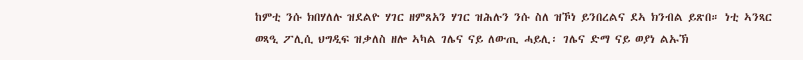ከምቲ ንሱ ክበሃለሉ ዝደልዮ ሃገር ዘምጸአን ሃገር ዝሕሉን ንሱ ስለ ዝኾነ ይንበረልና ደኣ ክንብል ይጽበ። ነቲ ኣንጻር ወጻዒ ፖሊሲ ህግዲፍ ዝቃለስ ዘሎ ኣካል ገሌና ናይ ለውጢ ሓይሊ፡ ገሌና ድማ ናይ ወያነ ልኡኽ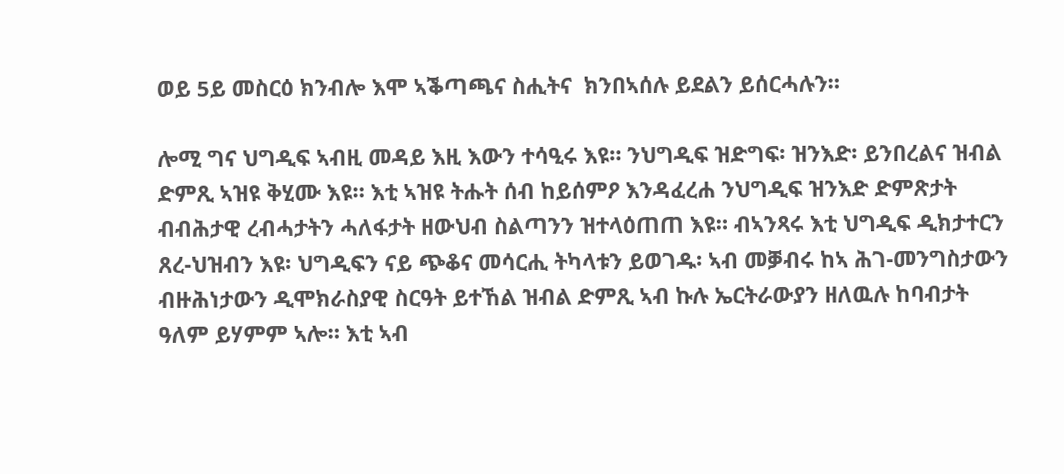ወይ 5ይ መስርዕ ክንብሎ እሞ ኣቕጣጫና ስሒትና  ክንበኣሰሉ ይደልን ይሰርሓሉን።

ሎሚ ግና ህግዲፍ ኣብዚ መዳይ እዚ እውን ተሳዒሩ እዩ። ንህግዲፍ ዝድግፍ፡ ዝንእድ፡ ይንበረልና ዝብል ድምጺ ኣዝዩ ቅሂሙ እዩ። እቲ ኣዝዩ ትሑት ሰብ ከይሰምዖ እንዳፈረሐ ንህግዲፍ ዝንእድ ድምጽታት  ብብሕታዊ ረብሓታትን ሓለፋታት ዘውህብ ስልጣንን ዝተላዕጠጠ እዩ። ብኣንጻሩ እቲ ህግዲፍ ዲክታተርን ጸረ-ህዝብን እዩ፡ ህግዲፍን ናይ ጭቆና መሳርሒ ትካላቱን ይወገዱ፡ ኣብ መቓብሩ ከኣ ሕገ-መንግስታውን ብዙሕነታውን ዲሞክራስያዊ ስርዓት ይተኸል ዝብል ድምጺ ኣብ ኩሉ ኤርትራውያን ዘለዉሉ ከባብታት ዓለም ይሃምም ኣሎ። እቲ ኣብ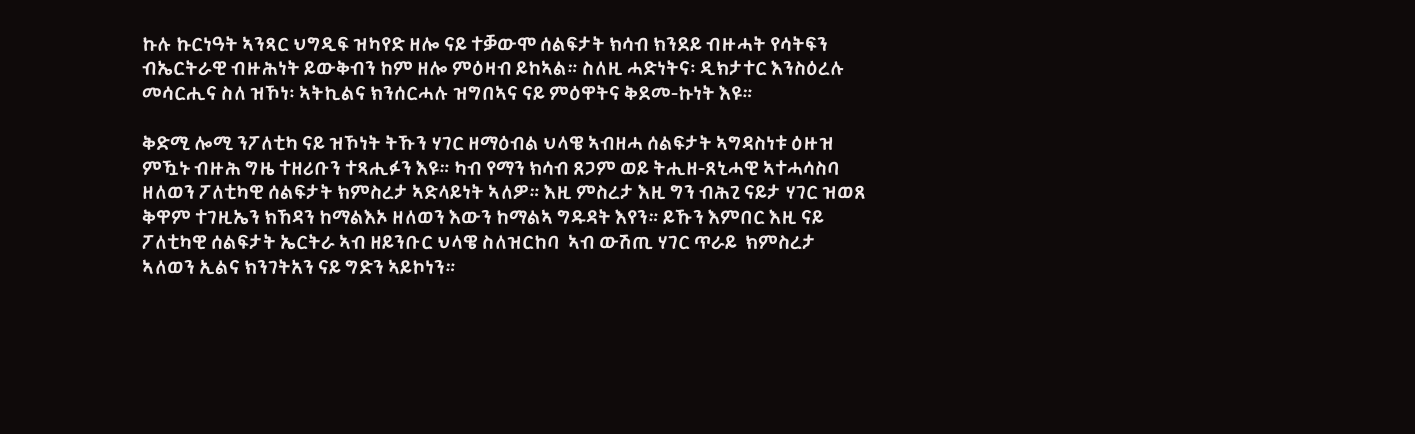ኩሉ ኩርነዓት ኣንጻር ህግዲፍ ዝካየድ ዘሎ ናይ ተቓውሞ ሰልፍታት ክሳብ ክንደይ ብዙሓት የሳትፍን ብኤርትራዊ ብዙሕነት ይውቅብን ከም ዘሎ ምዕዛብ ይከኣል። ስለዚ ሓድነትና፡ ዲክታተር እንስዕረሉ መሳርሒና ስለ ዝኾነ፡ ኣትኪልና ክንሰርሓሉ ዝግበኣና ናይ ምዕዋትና ቅደመ-ኩነት እዩ።

ቅድሚ ሎሚ ንፖለቲካ ናይ ዝኾነት ትኹን ሃገር ዘማዕብል ህላዌ ኣብዘሓ ሰልፍታት ኣግዳስነቱ ዕዙዝ ምዃኑ ብዙሕ ግዜ ተዘሪቡን ተጻሒፉን እዩ። ካብ የማን ክሳብ ጸጋም ወይ ትሒዘ-ጸኒሓዊ ኣተሓሳስባ ዘለወን ፖለቲካዊ ሰልፍታት ክምስረታ ኣድላይነት ኣለዎ። እዚ ምስረታ እዚ ግን ብሕጊ ናይታ ሃገር ዝወጸ ቅዋም ተገዚኤን ክኸዳን ከማልእኦ ዘለወን እውን ከማልኣ ግዱዳት እየን። ይኹን እምበር እዚ ናይ ፖለቲካዊ ሰልፍታት ኤርትራ ኣብ ዘይንቡር ህላዌ ስለዝርከባ  ኣብ ውሽጢ ሃገር ጥራይ  ክምስረታ ኣለወን ኢልና ክንገትአን ናይ ግድን ኣይኮነን።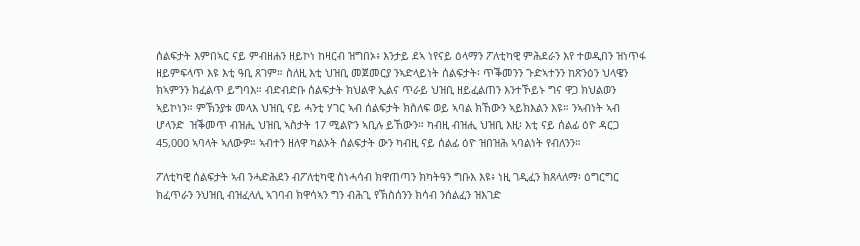ሰልፍታት እምበኣር ናይ ምብዘሐን ዘይኮነ ከዛርብ ዝግበኦ፥ እንታይ ደኣ ነየናይ ዕላማን ፖለቲካዊ ምሕደራን እየ ተወዲበን ዝነጥፋ ዘይምፍላጥ እዩ እቲ ዓቢ ጸገም። ስለዚ እቲ ህዝቢ መጀመርያ ንኣድላይነት ሰልፍታት፡ ጥቕመንን ጉድኣተንን ከጽንዕን ህላዌን ክኣምንን ክፈልጥ ይግባእ። ብድብድቡ ሰልፍታት ክህልዋ ኢልና ጥራይ ህዝቢ ዘይፈልጠን እንተኾይኑ ግና ዋጋ ክህልወን ኣይኮነን። ምኽንያቱ መላእ ህዝቢ ናይ ሓንቲ ሃገር ኣብ ሰልፍታት ክስለፍ ወይ ኣባል ክኸውን ኣይክእልን እዩ። ንኣብነት ኣብ ሆላንድ  ዝቕመጥ ብዝሒ ህዝቢ ኣስታት 17 ሚልዮን ኣቢሉ ይኸውን። ካብዚ ብዝሒ ህዝቢ እዚ፡ እቲ ናይ ሰልፊ ዕዮ ዳርጋ 45,000 ኣባላት ኣለውዎ። ኣብተን ዘለዋ ካልኦት ሰልፍታት ውን ካብዚ ናይ ሰልፊ ዕዮ ዝበዝሕ ኣባልነት የብለንን።

ፖለቲካዊ ሰልፍታት ኣብ ንሓድሕደን ብፖለቲካዊ ስነሓሳብ ክዋጠጣን ክካትዓን ግቡእ እዩ፥ ነዚ ገዲፈን ክጸላለማ፡ ዕግርግር ክፈጥራን ንህዝቢ ብዝፈላሊ ኣገባብ ክዋሳኣን ግን ብሕጊ የኽስሰንን ክሳብ ንሰልፈን ዝእገድ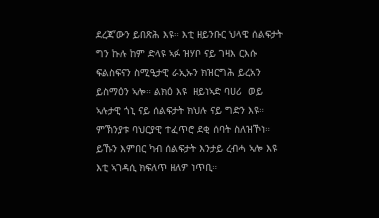ደረጃ’ውን ይበጽሕ እዩ። እቲ ዘይንቡር ህላዌ ሰልፍታት ግን ኩሉ ከም ድላዩ ኣፉ ዝሃቦ ናይ ገዛእ ርእሱ ፍልስፍናን ስሚዒታዊ ራኢኡን ክዝርግሕ ይረአን ይስማዕን ኣሎ። ልክዕ እዩ  ዘይነኣድ ባሀሪ  ወይ ኣሉታዊ ጎኒ ናይ ሰልፍታት ክህሉ ናይ ግድን እዩ። ምኽንያቱ ባህርያዊ ተፈጥሮ ደቂ ሰባት ስለዝኾነ። ይኹን እምበር ካብ ሰልፍታት እንታይ ረብሓ ኣሎ እዩ እቲ ኣገዳሲ ክፍለጥ ዘለዎ ነጥቢ።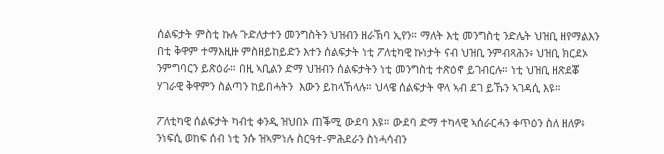ሰልፍታት ምስቲ ኩሉ ጉድለታተን መንግስትን ህዝብን ዘራኽባ ኢየን። ማለት እቲ መንግስቲ ንድሌት ህዝቢ ዘየማልእን በቲ ቅዋም ተማእዚዙ ምስዘይከይድን እተን ሰልፍታት ነቲ ፖለቲካዊ ኩነታት ናብ ህዝቢ ንምብጻሕን፥ ህዝቢ ክርደኦ ንምግባርን ይጽዕራ። በዚ ኣቢልን ድማ ህዝብን ሰልፍታትን ነቲ መንግስቲ ተጽዕኖ ይገብርሉ። ነቲ ህዝቢ ዘጽደቖ ሃገራዊ ቅዋምን ስልጣን ከይበሓትን  እውን ይከላኸላሉ። ህላዌ ሰልፍታት ዋላ ኣብ ደገ ይኹን ኣገዳሲ እዩ።

ፖለቲካዊ ሰልፍታት ካብቲ ቀንዲ ዝህበኦ ጠቕሚ ውደባ እዩ። ውደባ ድማ ተካላዊ ኣሰራርሓን ቀጥዕን ስለ ዘለዎ፥ ንነፍሲ ወከፍ ሰብ ነቲ ንሱ ዝኣምነሉ ስርዓተ-ምሕደራን ስነሓሳብን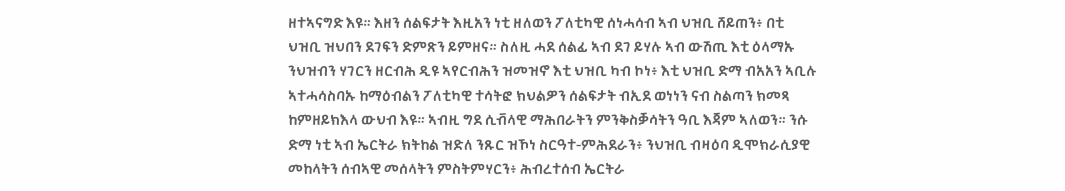ዘተኣናግድ እዩ። እዘን ሰልፍታት እዚአን ነቲ ዘለወን ፖለቲካዊ ሰነሓሳብ ኣብ ህዝቢ ሸይጠን፥ በቲ ህዝቢ ዝህበን ደገፍን ድምጽን ይምዘና። ስለዚ ሓደ ሰልፊ ኣብ ደገ ይሃሉ ኣብ ውሽጢ እቲ ዕላማኡ ንህዝብን ሃገርን ዘርብሕ ዲዩ ኣየርብሕን ዝመዝኖ እቲ ህዝቢ ካብ ኮነ፥ እቲ ህዝቢ ድማ ብአአን ኣቢሉ ኣተሓሳስባኡ ከማዕብልን ፖለቲካዊ ተሳትፎ ክህልዎን ሰልፍታት ብኢደ ወነነን ናብ ስልጣን ክመጻ ከምዘይክእላ ውህብ እዩ። ኣብዚ ግደ ሲቭላዊ ማሕበራትን ምንቅስቓሳትን ዓቢ እጃም ኣለወን። ንሱ ድማ ነቲ ኣብ ኤርትራ ክትከል ዝድለ ንጹር ዝኾነ ስርዓተ-ምሕደራን፥ ንህዝቢ ብዛዕባ ዲሞክራሲያዊ መከላትን ሰብኣዊ መሰላትን ምስትምሃርን፥ ሕብረተሰብ ኤርትራ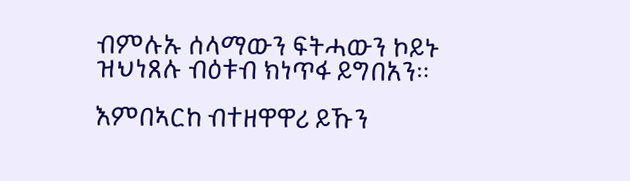ብምሉኡ ሰላማውን ፍትሓውን ኮይኑ ዝህነጸሉ ብዕቱብ ክነጥፋ ይግበአን።

እምበኣርከ ብተዘዋዋሪ ይኹን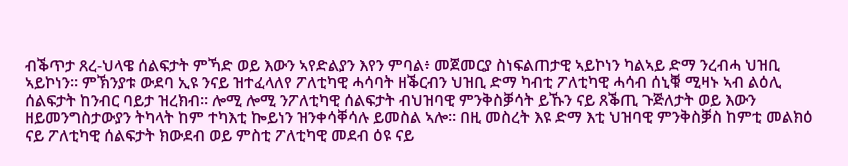ብቕጥታ ጸረ-ህላዌ ሰልፍታት ምኻድ ወይ እውን ኣየድልያን እየን ምባል፥ መጀመርያ ስነፍልጠታዊ ኣይኮነን ካልኣይ ድማ ንረብሓ ህዝቢ ኣይኮነን። ምኽንያቱ ውደባ ኢዩ ንናይ ዝተፈላለየ ፖለቲካዊ ሓሳባት ዘቕርብን ህዝቢ ድማ ካብቲ ፖለቲካዊ ሓሳብ ሰኒቑ ሚዛኑ ኣብ ልዕሊ ሰልፍታት ከንብር ባይታ ዝረክብ። ሎሚ ሎሚ ንፖለቲካዊ ሰልፍታት ብህዝባዊ ምንቅስቓሳት ይኹን ናይ ጸቕጢ ጉጅለታት ወይ እውን ዘይመንግስታውያን ትካላት ከም ተካእቲ ኰይነን ዝንቀሳቐሳሉ ይመስል ኣሎ። በዚ መስረት እዩ ድማ እቲ ህዝባዊ ምንቅስቓስ ከምቲ መልክዕ ናይ ፖለቲካዊ ሰልፍታት ክውደብ ወይ ምስቲ ፖለቲካዊ መደብ ዕዩ ናይ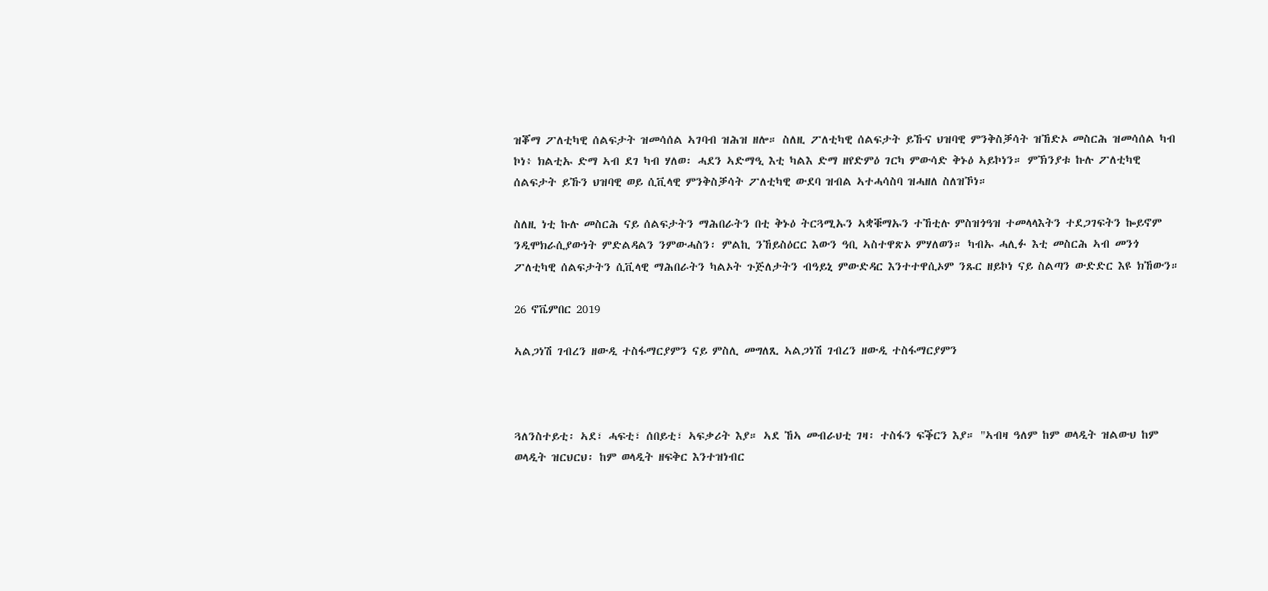ዝቖማ ፖለቲካዊ ሰልፍታት ዝመሳሰል ኣገባብ ዝሕዝ ዘሎ። ስለዚ ፖለቲካዊ ሰልፍታት ይኹና ህዝባዊ ምንቅስቓሳት ዝኸድኦ መስርሕ ዝመሳሰል ካብ ኮነ፥ ክልቲኡ ድማ ኣብ ደገ ካብ ሃለወ፡ ሓደን ኣድማዒ እቲ ካልእ ድማ ዘየድምዕ ገርካ ምውሳድ ቅኑዕ ኣይኮነን። ምኽንያቱ ኩሉ ፖለቲካዊ ሰልፍታት ይኹን ህዝባዊ ወይ ሲቪላዊ ምንቅስቓሳት ፖለቲካዊ ውደባ ዝብል ኣተሓሳስባ ዝሓዘለ ስለዝኾነ።

ስለዚ ነቲ ኩሉ መስርሕ ናይ ሰልፍታትን ማሕበራትን በቲ ቅኑዕ ትርጓሚኡን ኣቋቑማኡን ተኸቲሉ ምስዝጎዓዝ ተመላላእትን ተደጋገፍትን ኰይኖም ንዲሞክራሲያውነት ምድልዳልን ንምውሓስን፡ ምልኪ ንኸይስዕርር እውን ዓቢ ኣስተዋጽኦ ምሃለወን። ካብኡ ሓሊፉ እቲ መስርሕ ኣብ መንጎ ፖለቲካዊ ሰልፍታትን ሲቪላዊ ማሕበራትን ካልኦት ጉጅለታትን ብዓይኒ ምውድዳር እንተተዋሲኦም ንጹር ዘይኮነ ናይ ስልጣን ውድድር እዩ ክኸውን።

26 ኖቬምበር 2019

ኣልጋነሽ ገብረን ዘውዲ ተስፋማርያምን ናይ ምስሊ መግለጺ ኣልጋነሽ ገብረን ዘውዲ ተስፋማርያምን



ጓለንስተይቲ፡ ኣደ፣ ሓፍቲ፣ ሰበይቲ፣ ኣፍቃሪት እያ። ኣደ ኸኣ መብራህቲ ገዛ፡ ተስፋን ፍቕርን እያ። "ኣብዛ ዓለም ከም ወላዲት ዝልውህ ከም ወላዲት ዝርህርህ፡ ከም ወላዲት ዘፍቅር እንተዝነብር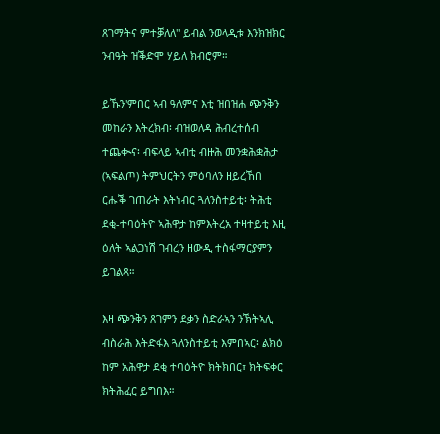ጸገማትና ምተቓለለ" ይብል ንወላዲቱ እንክዝክር ንብዓት ዝቕድሞ ሃይለ ክብሮም።

ይኹን'ምበር ኣብ ዓለምና እቲ ዝበዝሐ ጭንቅን መከራን እትረክብ፡ ብዝወለዳ ሕብረተሰብ ተጨቊና፡ ብፍላይ ኣብቲ ብዙሕ መንቋሕቋሕታ (ኣፍልጦ) ትምህርትን ምዕባለን ዘይረኸበ ርሑቕ ገጠራት እትነብር ጓለንስተይቲ፡ ትሕቲ ደቂ-ተባዕትዮ ኣሕዋታ ከምእትረአ ተዛተይቲ እዚ ዕለት ኣልጋነሽ ገብረን ዘውዲ ተስፋማርያምን ይገልጻ።

እዛ ጭንቅን ጸገምን ደቃን ስድራኣን ንኽትኣሊ ብስራሕ እትድፋእ ጓለንስተይቲ እምበኣር፡ ልክዕ ከም አሕዋታ ደቂ ተባዕትዮ ክትክበር፣ ክትፍቀር ክትሕፈር ይግበእ።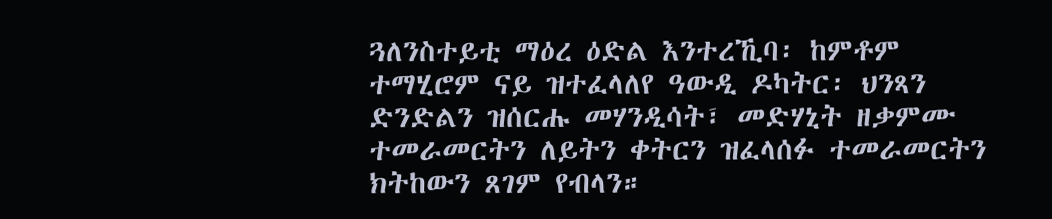ጓለንስተይቲ ማዕረ ዕድል እንተረኺባ፡ ከምቶም ተማሂሮም ናይ ዝተፈላለየ ዓውዲ ዶካትር፡ ህንጻን ድንድልን ዝሰርሑ መሃንዲሳት፣ መድሃኒት ዘቃምሙ ተመራመርትን ለይትን ቀትርን ዝፈላሰፉ ተመራመርትን ክትከውን ጸገም የብላን።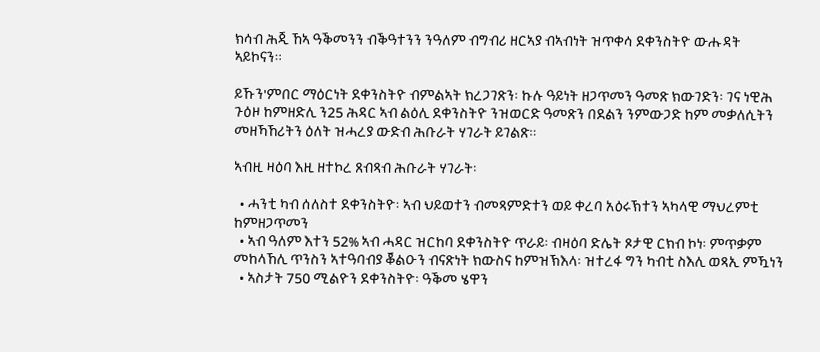ክሳብ ሕጂ ኸኣ ዓቕመንን ብቕዓተንን ንዓለም ብግብሪ ዘርኣያ ብኣብነት ዝጥቀሳ ደቀንስትዮ ውሑዳት ኣይኮናን።

ይኹን'ምበር ማዕርነት ደቀንስትዮ ብምልኣት ክረጋገጽን፡ ኩሉ ዓይነት ዘጋጥመን ዓመጽ ክውገድን፡ ገና ነዊሕ ጉዕዞ ከምዘድሊ ን25 ሕዳር ኣብ ልዕሊ ደቀንስትዮ ንዝወርድ ዓመጽን በደልን ንምውጋድ ከም መቃለሲትን መዘኻኸሪትን ዕለት ዝሓረያ ውድብ ሕቡራት ሃገራት ይገልጽ።

ኣብዚ ዛዕባ እዚ ዘተኮረ ጸብጻብ ሕቡራት ሃገራት፡

  • ሓንቲ ካብ ሰለስተ ደቀንስትዮ፡ ኣብ ህይወተን ብመጻምድተን ወይ ቀረባ አዕሩኽተን ኣካላዊ ማህረምቲ ከምዘጋጥመን
  • ኣብ ዓለም እተን 52% ኣብ ሓዳር ዝርከባ ደቀንስትዮ ጥራይ፡ ብዛዕባ ድሌት ጾታዊ ርክብ ኮነ፡ ምጥቃም መከላኸሊ ጥንስን ኣተዓባብያ ቖልዑን ብናጽነት ክውስና ከምዝኽእላ፡ ዝተረፋ ግን ካብቲ ስእሊ ወጻኢ ምዃነን
  • ኣስታት 750 ሚልዮን ደቀንስትዮ፡ ዓቕመ ሄዋን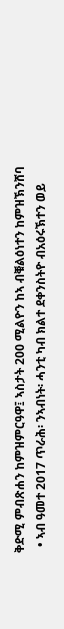ቅድሚ ምብጽሐን ከምዝምርዓዋ፤ ኣስታት 200 ሚልዮን ከኣ ብቑልዕነተን ከምዝኽንሸባ
  • ኣብ ዓመተ 2017 ጥራሕ፡ ንኣብነት፡ ሓንቲ ካብ ክልተ ደቀንስትዮ ብአዕሩኽተን ወይ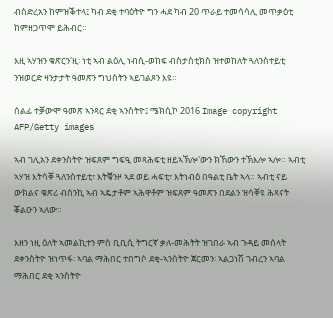ብስድረአን ከምዝቕተላ፤ ካብ ደቂ ተባዕትዮ ግን ሓደ ካብ 20 ጥራይ ተመሳሳሊ መጥቃዕቲ ከምዘጋጥሞ ይሕብር።

እዚ ኣሃዝን ቁጽርን'ዚ፡ ነቲ ኣብ ልዕሊ ነብሲ-ወከፍ ብስታስቲክስ ዝተወከለት ጓለንስተይቲ ንዝወርድ ዛንታታት ዓመጽን ግህሰትን ኣይገልጾን እዩ።

ሰልፊ ተቓውሞ ዓመጽ ኣንጻር ደቂ ኣንስትዮ፤ ሜክሲኮ 2016 Image copyright AFP/Getty images

ኣብ ገሊአን ደቀንስትዮ ዝፍጸም ግፍዒ መጻሕፍቲ ዘይኣኽሎ'ውን ክኸውን ተኽእሎ ኣሎ። ኣብቲ ኣሃዝ እትሳቐ ጓለንስተይቲ፣ እትቑንዞ ኣደ ወይ ሓፍቲ፣ እትነብዕ በዓልቲ ቤት ኣላ። ኣብቲ ናይ ውክልና ቁጽሪ ብሰንኪ ኣብ ኣዴታቶም ኣሕዋቶም ዝፍጸም ዓመጽን በደልን ዝሳቐዩ ሕጻናት ቖልዑን ኣለው።

እዘን ነዚ ዕለት ኣመልኪተን ምስ ቢቢሲ ትግርኛ ቃለ-መሕትት ዝገበራ ኣብ ጉዳይ መሰላት ደቀንስትዮ ዝነጥፋ፡ ኣባል ማሕበር ተበግሶ ደቂ-ኣንስትዮ ጀርመን፡ ኣልጋነሽ ገብረን ኣባል ማሕበር ደቂ ኣንስትዮ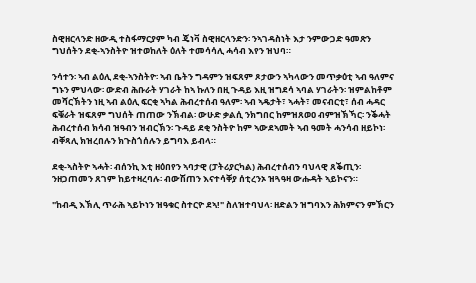ስዊዘርላንድ ዘውዲ ተስፋማርያም ካብ ጄነቫ ስዊዘርላንድን፡ ንኣገዳስነት እታ ንምውጋድ ዓመጽን ግህሰትን ደቂ-ኣንስትዮ ዝተወከለት ዕለት ተመሳሳሊ ሓሳብ እየን ዝህባ።

ንሳተን፡ ኣብ ልዕሊ ደቂ-ኣንስትዮ፡ ኣብ ቤትን ግዳምን ዝፍጸም ጾታውን ኣካላውን መጥቃዕቲ ኣብ ዓለምና ግኑን ምህላው፡ ውድብ ሕቡራት ሃገራት ከኣ ኩለን በዚ ጉዳይ እዚ ዝግደሳ ኣባል ሃገራትን፡ ዝምልከቶም መሻርኽትን ነዚ ኣብ ልዕሊ ፍርቂ ኣካል ሕብረተሰብ ዓለም፡ ኣብ ኣዴታት፣ ኣሓት፣ መናብርቲ፣ ሰብ ሓዳር ፍቑራት ዝፍጸም ግህሰት ጠጠው ንኽብል፡ ውሁድ ቃልሲ ንክግበር ከምዝጸወዐ ብምዝኽኻር፡ ንቕሓት ሕብረተሰብ ክሳብ ዝዓብን ዝብርኽን፡ ጉዳይ ደቂ ንስትዮ ከም ኣውደኣመት ኣብ ዓመት ሓንሳብ ዘይኮነ፡ ብቐጻሊ ክዝረበሉን ክጉስጎሰሉን ይግባእ ይብላ።

ደቂ-ኣስትዮ ኣሓት፡ ብሰንኪ እቲ ዘዕበየን ኣባታዊ (ፓትሪያርካል) ሕብረተሰብን ባህላዊ ጸቕጢን፡ ንዘጋጠመን ጸገም ከይተዛረባሉ፡ ብውሽጠን እናተሳቐያ ሰቲረንኦ ዝጓዓዛ ውሑዳት ኣይኮናን።

"ከብዲ እኽሊ ጥራሕ ኣይኮነን ዝዓቁር ስተርዮ ደኣ!" ስለዝተባህላ፡ ዘድልን ዝግባእን ሕክምናን ምኽርን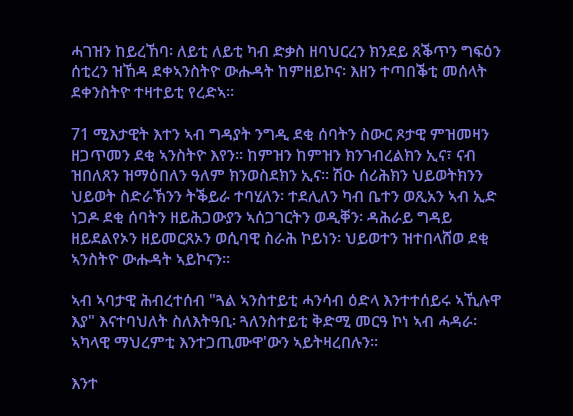ሓገዝን ከይረኸባ፡ ለይቲ ለይቲ ካብ ድቃስ ዘባህርረን ክንደይ ጸቕጥን ግፍዕን ሰቲረን ዝኸዳ ደቀኣንስትዮ ውሑዳት ከምዘይኮና፡ እዘን ተጣበቕቲ መሰላት ደቀንስትዮ ተዛተይቲ የረድኣ።

71 ሚእታዊት እተን ኣብ ግዳያት ንግዲ ደቂ ሰባትን ስውር ጾታዊ ምዝመዛን ዘጋጥመን ደቂ ኣንስትዮ እየን። ከምዝን ከምዝን ክንገብረልክን ኢና፣ ናብ ዝበለጸን ዝማዕበለን ዓለም ክንወስደክን ኢና። ሽዑ ሰሪሕክን ህይወትክንን ህይወት ስድራኽንን ትቕይራ ተባሂለን፡ ተደሊለን ካብ ቤተን ወጺአን ኣብ ኢድ ነጋዶ ደቂ ሰባትን ዘይሕጋውያን ኣሰጋገርትን ወዲቐን፡ ዳሕራይ ግዳይ ዘይደልየኦን ዘይመርጸኦን ወሲባዊ ስራሕ ኮይነን፡ ህይወተን ዝተበላሸወ ደቂ ኣንስትዮ ውሑዳት ኣይኮናን።

ኣብ ኣባታዊ ሕብረተሰብ "ጓል ኣንስተይቲ ሓንሳብ ዕድላ እንተተሰይሩ ኣኺሉዋ እያ" እናተባህለት ስለእትዓቢ፡ ጓለንስተይቲ ቅድሚ መርዓ ኮነ ኣብ ሓዳራ፡ ኣካላዊ ማህረምቲ እንተጋጢሙዋ'ውን ኣይትዛረበሉን።

እንተ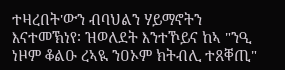ተዛረበት'ውን ብባህልን ሃይማኖትን እናተመኽነየ፡ ዝወለደት እንተኾይና ከኣ "ንዒ ነዞም ቆልዑ ረኣዪ ንዐኦም ክትብሊ ተጸቐጢ"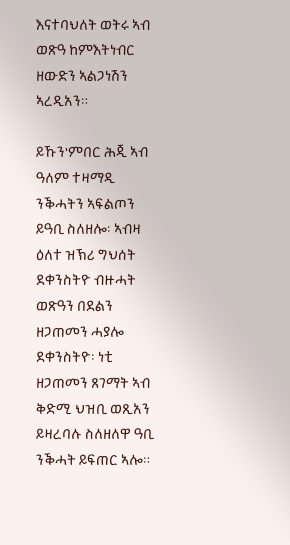እናተባህለት ወትሩ ኣብ ወጽዓ ከምእትነብር ዘውድን ኣልጋነሽን ኣረዲአን።

ይኹን'ምበር ሕጂ ኣብ ዓለም ተዛማዲ ንቕሓትን ኣፍልጦን ይዓቢ ስለዘሎ፡ ኣብዛ ዕለተ ዝኽሪ ግህሰት ደቀንስትዮ ብዙሓት ወጽዓን በደልን ዘጋጠመን ሓያሎ ደቀንስትዮ፡ ነቲ ዘጋጠመን ጸገማት ኣብ ቅድሚ ህዝቢ ወጺአን ይዛረባሉ ስለዘለዋ ዓቢ ንቕሓት ይፍጠር ኣሎ።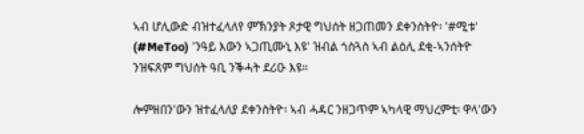ኣብ ሆሊውድ ብዝተፈላለየ ምኽንያት ጾታዊ ግህሰት ዘጋጠመን ደቀንስትዮ፡ '#ሚቱ' (#MeToo) 'ንዓይ እውን ኣጋጢሙኒ እዩ' ዝብል ጎስጓስ ኣብ ልዕሊ ደቂ-ኣንሰትዮ ንዝፍጸም ግህሰት ዓቢ ንቕሓት ደሪዑ እዩ።

ሎምዘበን'ውን ዝተፈላለያ ደቀንስትዮ፡ ኣብ ሓዳር ንዘጋጥም ኣካላዊ ማህረምቲ፡ ዋላ'ውን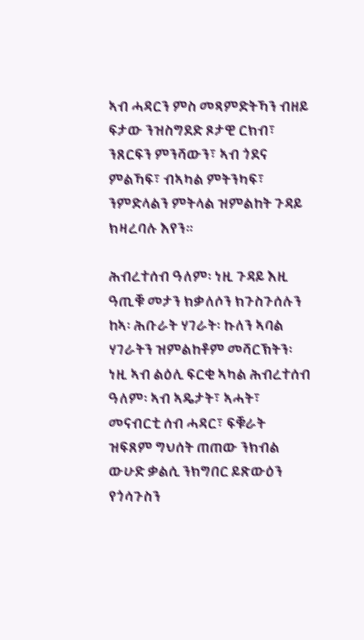ኣብ ሓዳርን ምስ መጻምድትኻን ብዘይ ፍታው ንዝስግደድ ጾታዊ ርክብ፣ ንጸርፍን ምንሻውን፣ ኣብ ጎደና ምልኻፍ፣ ብኣካል ምትንካፍ፣ ንምድላልን ምትላል ዝምልከት ጉዳይ ክዛረባሉ እየን።

ሕብረተሰብ ዓለም፡ ነዚ ጉዳይ እዚ ዓጢቑ መታን ክቃለሶን ክጉስጉሰሉን ከኣ፡ ሕቡራት ሃገራት፡ ኩለን ኣባል ሃገራትን ዝምልከቶም መሻርኽትን፡ ነዚ ኣብ ልዕሊ ፍርቂ ኣካል ሕብረተሰብ ዓለም፡ ኣብ ኣዴታት፣ ኣሓት፣ መናብርቲ ሰብ ሓዳር፣ ፍቑራት ዝፍጸም ግህሰት ጠጠው ንክብል ውሁድ ቃልሲ ንክግበር ይጽውዕን የጎሳጉስን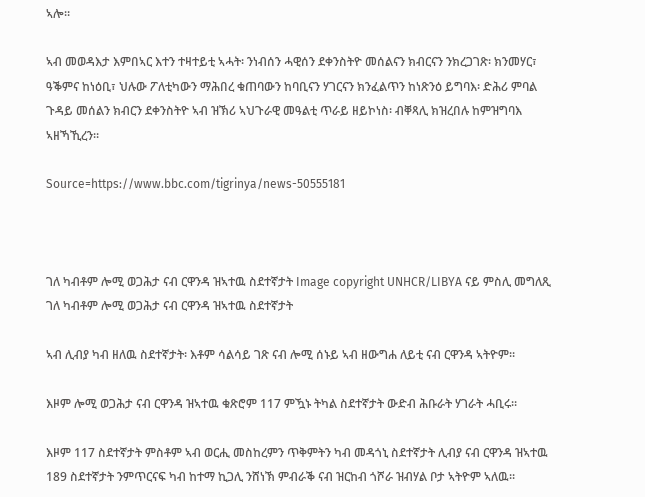ኣሎ።

ኣብ መወዳእታ እምበኣር እተን ተዛተይቲ ኣሓት፡ ንነብሰን ሓዊሰን ደቀንስትዮ መሰልናን ክብርናን ንክረጋገጽ፡ ክንመሃር፣ ዓቕምና ከነዕቢ፣ ህሉው ፖለቲካውን ማሕበረ ቁጠባውን ከባቢናን ሃገርናን ክንፈልጥን ከነጽንዕ ይግባእ፡ ድሕሪ ምባል ጉዳይ መሰልን ክብርን ደቀንስትዮ ኣብ ዝኽሪ ኣህጉራዊ መዓልቲ ጥራይ ዘይኮነስ፡ ብቐጻሊ ክዝረበሉ ከምዝግባእ ኣዘኻኺረን።

Source=https://www.bbc.com/tigrinya/news-50555181



ገለ ካብቶም ሎሚ ወጋሕታ ናብ ርዋንዳ ዝኣተዉ ስደተኛታት Image copyright UNHCR/LIBYA ናይ ምስሊ መግለጺ ገለ ካብቶም ሎሚ ወጋሕታ ናብ ርዋንዳ ዝኣተዉ ስደተኛታት

ኣብ ሊብያ ካብ ዘለዉ ስደተኛታት፡ እቶም ሳልሳይ ገጽ ናብ ሎሚ ሰኑይ ኣብ ዘውግሐ ለይቲ ናብ ርዋንዳ ኣትዮም።

እዞም ሎሚ ወጋሕታ ናብ ርዋንዳ ዝኣተዉ ቁጽሮም 117 ምዃኑ ትካል ስደተኛታት ውድብ ሕቡራት ሃገራት ሓቢሩ።

እዞም 117 ስደተኛታት ምስቶም ኣብ ወርሒ መስከረምን ጥቅምትን ካብ መዳጎኒ ስደተኛታት ሊብያ ናብ ርዋንዳ ዝኣተዉ 189 ስደተኛታት ንምጥርናፍ ካብ ከተማ ኪጋሊ ንሸነኽ ምብራቕ ናብ ዝርከብ ጎሾራ ዝብሃል ቦታ ኣትዮም ኣለዉ።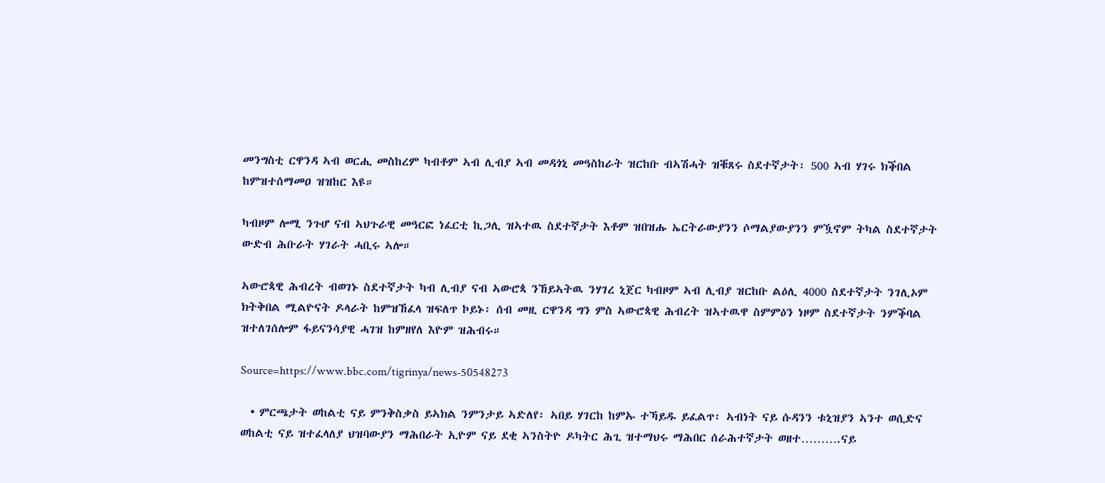መንግስቲ ርዋንዳ ኣብ ወርሒ መስከረም ካብቶም ኣብ ሊብያ ኣብ መዳጎኒ መዓስከራት ዝርከቡ ብኣሽሓት ዝቑጸሩ ስደተኛታት፡ 500 ኣብ ሃገሩ ክቕበል ከምዝተሰማመዐ ዝዝከር እዩ።

ካብዞም ሎሚ ንጉሆ ናብ ኣህጉራዊ መዓርፎ ነፈርቲ ኪጋሊ ዝኣተዉ ስደተኛታት እቶም ዝበዝሑ ኤርትራውያንን ሶማልያውያንን ምዃኖም ትካል ስደተኛታት ውድብ ሕቡራት ሃገራት ሓቢሩ ኣሎ።

ኣውሮጳዊ ሕብረት ብወገኑ ስደተኛታት ካብ ሊብያ ናብ ኣውሮጳ ንኸይኣትዉ ንሃገረ ኒጀር ካብዞም ኣብ ሊብያ ዝርከቡ ልዕሊ 4000 ስደተኛታት ንገሊኦም ክትቅበል ሚልዮናት ዶላራት ከምዝኸፈላ ዝፍለጥ ኮይኑ፡ ሰብ መዚ ርዋንዳ ግን ምስ ኣውሮጳዊ ሕብረት ዝኣተዉዋ ስምምዕን ነዞም ስደተኛታት ንምቕባል ዝተለገሰሎም ፋይናንሳያዊ ሓገዝ ከምዘየለ እዮም ዝሕብሩ።

Source=https://www.bbc.com/tigrinya/news-50548273

  • ምርጫታት ወከልቲ ናይ ምንቅስቃስ ይኣክል ንምንታይ ኣድለየ፡ ኣበይ ሃገርከ ከምኡ ተኻይዱ ይፈልጥ፡ ኣብነት ናይ ሱዳንን ቱኒዝያን ኣንተ ወሲድና ወከልቲ ናይ ዝተፈላለያ ህዝባውያን ማሕበራት ኢዮም ናይ ደቂ ኣንስትዮ ዶካትር ሕጊ ዝተማህሩ ማሕበር ሰራሕተኛታት ወዘተ……….ናይ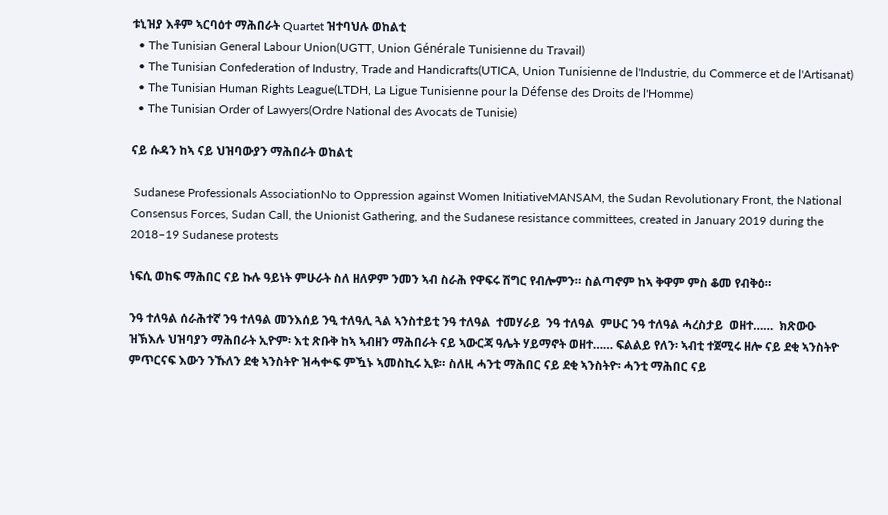ቱኒዝያ እቶም ኣርባዕተ ማሕበራት Quartet ዝተባህሉ ወከልቲ
  • The Tunisian General Labour Union(UGTT, Union Générale Tunisienne du Travail)
  • The Tunisian Confederation of Industry, Trade and Handicrafts(UTICA, Union Tunisienne de l'Industrie, du Commerce et de l'Artisanat)
  • The Tunisian Human Rights League(LTDH, La Ligue Tunisienne pour la Défense des Droits de l'Homme)
  • The Tunisian Order of Lawyers(Ordre National des Avocats de Tunisie)

ናይ ሱዳን ከኣ ናይ ህዝባውያን ማሕበራት ወከልቲ

 Sudanese Professionals AssociationNo to Oppression against Women InitiativeMANSAM, the Sudan Revolutionary Front, the National Consensus Forces, Sudan Call, the Unionist Gathering, and the Sudanese resistance committees, created in January 2019 during the 2018–19 Sudanese protests

ነፍሲ ወከፍ ማሕበር ናይ ኩሉ ዓይነት ምሁራት ስለ ዘለዎም ንመን ኣብ ስራሕ የዋፍሩ ሽግር የብሎምን። ስልጣኖም ከኣ ቅዋም ምስ ቆመ የብቅዕ።

ንዓ ተለዓል ሰራሕተኛ ንዓ ተለዓል መንእሰይ ንዒ ተለዓሊ ጓል ኣንስተይቲ ንዓ ተለዓል  ተመሃራይ  ንዓ ተለዓል  ምሁር ንዓ ተለዓል ሓረስታይ  ወዘተ……  ክጽውዑ ዝኽእሉ ህዝባያን ማሕበራት ኢዮም፡ እቲ ጽቡቅ ከኣ ኣብዘን ማሕበራት ናይ ኣውርጃ ዓሌት ሃይማኖት ወዘተ…… ፍልልይ የለን፡ ኣብቲ ተጀሚሩ ዘሎ ናይ ደቂ ኣንስትዮ ምጥርናፍ እውን ንኹለን ደቂ ኣንስትዮ ዝሓቍፍ ምዃኑ ኣመስኪሩ ኢዩ። ስለዚ ሓንቲ ማሕበር ናይ ደቂ ኣንስትዮ፡ ሓንቲ ማሕበር ናይ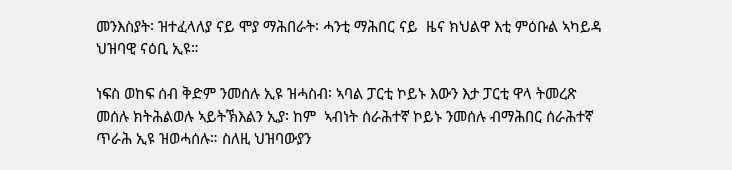መንእስያት፡ ዝተፈላለያ ናይ ሞያ ማሕበራት፡ ሓንቲ ማሕበር ናይ  ዜና ክህልዋ እቲ ምዕቡል ኣካይዳ ህዝባዊ ናዕቢ ኢዩ።

ነፍስ ወከፍ ሰብ ቅድም ንመሰሉ ኢዩ ዝሓስብ፡ ኣባል ፓርቲ ኮይኑ እውን እታ ፓርቲ ዋላ ትመረጽ መሰሉ ክትሕልወሉ ኣይትኽእልን ኢያ፡ ከም  ኣብነት ሰራሕተኛ ኮይኑ ንመሰሉ ብማሕበር ሰራሕተኛ ጥራሕ ኢዩ ዝወሓሰሉ። ስለዚ ህዝባውያን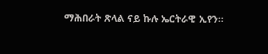ማሕበራት ጽላል ናይ ኩሉ ኤርትራዊ ኢየን።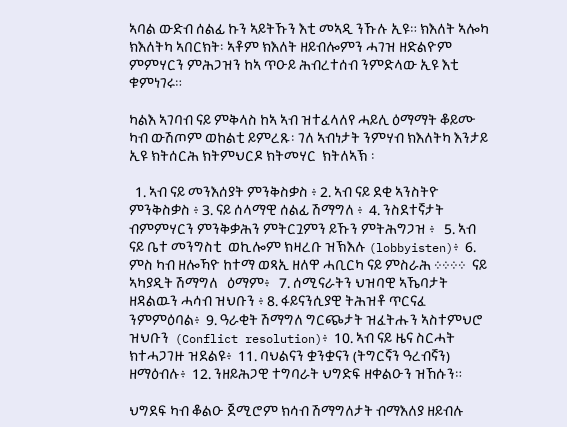ኣባል ውድብ ሰልፊ ኩን ኣይትኹን እቲ መኣዲ ንኹሉ ኢዩ። ክእለት ኣሎካ ክእለትካ ኣበርክት፡ ኣቶም ክእለት ዘይብሎምን ሓገዝ ዘድልዮም ምምሃርን ምሕጋዝን ከኣ ጥዑይ ሕብረተሰብ ንምድላው ኢዩ እቲ ቁምነገሩ።

ካልእ ኣገባብ ናይ ምቅላስ ከኣ ኣብ ዝተፈላለየ ሓይሊ ዕማማት ቆይሙ ካብ ውሽጦም ወከልቲ ይምረጹ፡ ገለ ኣብነታት ንምሃብ ክእለትካ እንታይ ኢዩ ክትሰርሕ ክትምህርዶ ክትመሃር  ክትለኣኽ ፡

  1. ኣብ ናይ መንእሰያት ምንቅስቃስ ፥ 2. ኣብ ናይ ደቂ ኣንስትዮ ምንቅስቃስ ፥ 3. ናይ ሰላማዊ ሰልፊ ሽማግለ ፥  4. ንስደተኛታት ብምምሃርን ምንቅቃሕን ምትርጓምን ይኹን ምትሕግጋዝ ፥   5. ኣብ ናይ ቤተ መንግስቲ  ወኪሎም ክዛረቡ ዝኽእሉ (lobbyisten)፥  6. ምስ ካብ ዘሎኻዮ ከተማ ወጻኢ ዘለዋ ሓቢርካ ናይ ምስራሕ ፠፠፠፠  ናይ ኣካያዲት ሽማግለ   ዕማም፥   7. ሰሚናራትን ህዝባዊ ኣኼባታት ዘዳልዉን ሓሳብ ዝህቡን ፥ 8. ፋይናንሲያዊ ትሕዝቶ ጥርናፈ ንምምዕባል፥  9. ዓራቂት ሽማግለ ግርጭታት ዝፈትሑን ኣስተምህሮ ዝህቡን  (Conflict resolution)፥  10. ኣብ ናይ ዜና ስርሓት ክተሓጋገዙ ዝደልዩ፥  11. ባህልናን ቋንቋናን (ትግርኛን ዓረብኛን) ዘማዕብሉ፥  12. ንዘይሕጋዊ ተግባራት ህግድፍ ዘቀልዑን ዝኸሱን።

ህግደፍ ካብ ቆልዑ ጀሚሮም ክሳብ ሽማግለታት ብማእለያ ዘይብሉ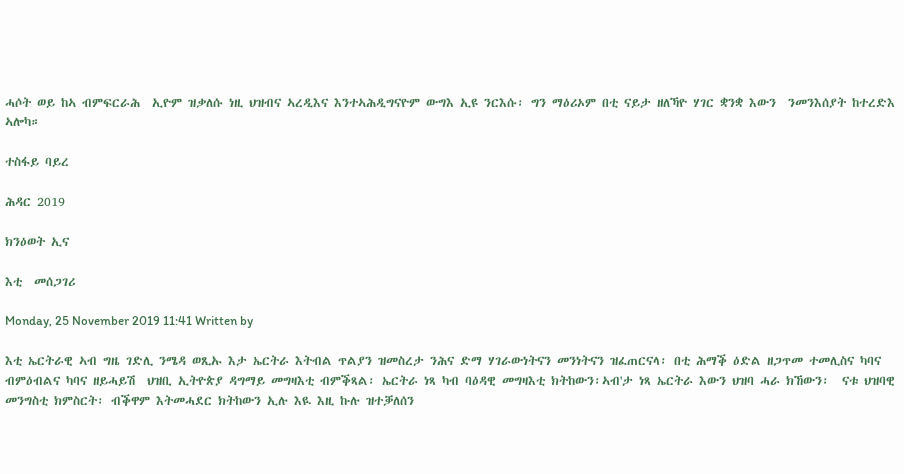ሓሶት ወይ ከኣ ብምፍርራሕ  ኢዮም ዝቃለሱ ነዚ ህዝብና ኣረዲእና እንተኣሕዲግናዮም ውግእ ኢዩ ንርእሱ፡ ግን ማዕሪኦም በቲ ናይታ ዘለኻዮ ሃገር ቋንቋ እውን  ንመንእሰያት ከተረድእ ኣሎካ።

ተስፋይ ባይረ

ሕዳር 2019

ክንዕወት ኢና

እቲ  መሰጋገሪ

Monday, 25 November 2019 11:41 Written by

እቲ ኤርትራዊ ኣብ ግዜ ገድሊ ንሜዳ ወጺኡ እታ ኤርትራ እትብል ጥልያን ዝመስረታ ንሕና ድማ ሃገራውነትናን መንነትናን ዝፈጠርናላ፡ በቲ ሕማቕ ዕድል ዘጋጥመ ተመሊስና ካባና ብምዕብልና ካባና ዘይሓይሽ  ህዝቢ ኢትዮጵያ ዳግማይ መግዛእቲ ብምቕጻል፡ ኤርትራ ነጻ ካብ ባዕዳዊ መግዛእቲ ክትከውን፡ኣብ'ታ ነጻ ኤርትራ እውን ህዝባ ሓራ ክኸውን፡  ናቱ ህዝባዊ መንግስቲ ክምስርት፡ ብቕዋም እትመሓደር ክትከውን ኢሉ እዪ እዚ ኩሉ ዝተቓለሰን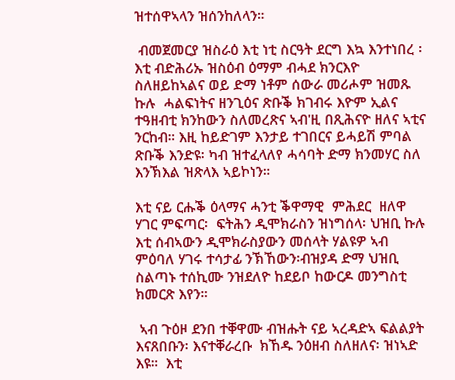ዝተሰዋኣላን ዝሰንከለላን።

 ብመጀመርያ ዝስራዕ እቲ ነቲ ስርዓት ደርግ እኳ እንተነበረ ፡እቲ ብድሕሪኡ ዝስዕብ ዕማም ብሓደ ክንርእዮ ስለዘይከኣልና ወይ ድማ ነቶም ሰውራ መሪሖም ዝመጹ ኩሉ  ሓልፍነትና ዘንጊዕና ጽቡቕ ክገብሩ እዮም ኢልና ተዓዘብቲ ክንከውን ስለመረጽና ኣብ'ዚ በጺሕናዮ ዘለና ኣቲና ንርከብ። እዚ ከይድገም እንታይ ተገበርና ይሓይሽ ምባል ጽቡቕ እንድዩ፡ ካብ ዝተፈላለየ ሓሳባት ድማ ክንመሃር ስለ እንኽእል ዝጽላእ ኣይኮነን።

እቲ ናይ ርሑቕ ዕላማና ሓንቲ ቕዋማዊ  ምሕደር  ዘለዋ ሃገር ምፍጣር፡  ፍትሕን ዲሞክራስን ዝነግሰላ፡ ህዝቢ ኩሉ እቲ ሰብኣውን ዲሞክራስያውን መሰላት ሃልዩዎ ኣብ ምዕባለ ሃገሩ ተሳታፊ ንኽኸውን፡ብዝያዳ ድማ ህዝቢ ስልጣኑ ተሰኪሙ ንዝደለዮ ከደይቦ ከውርዶ መንግስቲ ክመርጽ እየን።

 ኣብ ጉዕዞ ደንበ ተቐዋሙ ብዝሑት ናይ ኣረዳድኣ ፍልልያት እናጸበቡን፡ እናተቐራረቡ  ክኸዱ ንዕዘብ ስለዘለና፡ ዝነኣድ እዩ።  እቲ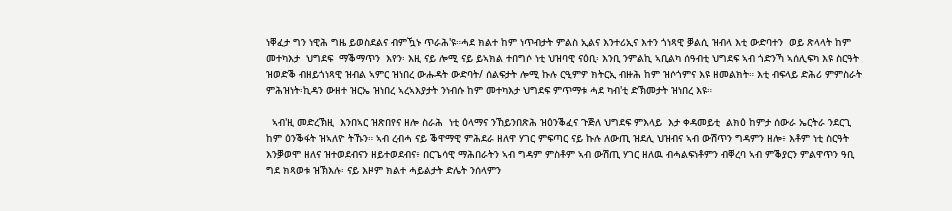ነቐፈታ ግን ነዊሕ ግዜ ይወስደልና ብምዃኑ ጥራሕ'ዩ።ሓደ ክልተ ከም ነጥብታት ምልስ ኢልና እንተሪኢና እተን ጎነጻዊ ቓልሲ ዝብላ እቲ ውድባተን  ወይ ጽላላት ከም  መተካእታ  ህግደፍ  ማቕማጥን  እየን፡ እዚ ናይ ሎሚ ናይ ይኣክል ተበግሶ ነቲ ህዝባዊ ናዕቢ፡ እንቢ ንምልኪ ኣቢልካ ሰዓብቲ ህግደፍ ኣብ ጎድንኻ ኣሰሊፍካ እዩ ስርዓት ዝወድቕ ብዘይጎነጻዊ ዝብል ኣምር ዝነበረ ውሑዳት ውድባት/ ሰልፍታት ሎሚ ኩሉ ርዒምዎ ክትርኢ ብዙሕ ከም ዝሶጎምና እዩ ዘመልክት። እቲ ብፍላይ ድሕሪ ምምስራት ምሕዝነት፡ኪዳን ውዘተ ዝርኤ ዝነበረ ኣረኣእያታት ንነብሱ ከም መተካእታ ህግደፍ ምጥማቱ ሓደ ካብ'ቲ ድኽመታት ዝነበረ እዩ።

  ኣብ'ዚ መድረኽዚ  እንበኣር ዝጽበየና ዘሎ ስራሕ  ነቲ ዕላማና ንኸይንበጽሕ ዝዕንቕፈና ጉጅለ ህግደፍ ምእላይ  እታ ቀዳመይቲ  ልክዕ ከምታ ሰውራ ኤርትራ ንደርጊ ከም ዕንቕፋት ዝኣለዮ ትኹን። ኣብ ረብሓ ናይ ቕዋማዊ ምሕደራ ዘለዋ ሃገር ምፍጣር ናይ ኩሉ ለውጢ ዝደሊ ህዝብና ኣብ ውሽጥን ግዳምን ዘሎ፥ እቶም ነቲ ስርዓት እንቓወሞ ዘለና ዝተወደብናን ዘይተወደብና፥ በርጌሳዊ ማሕበራትን ኣብ ግዳም ምስቶም ኣብ ውሽጢ ሃገር ዘለዉ ብሓልፍነቶምን ብቐረባ ኣብ ምቕያርን ምልዋጥን ዓቢ ግደ ክጻወቱ ዝኽእሉ፡ ናይ እዞም ክልተ ሓይልታት ድሌት ንሰላምን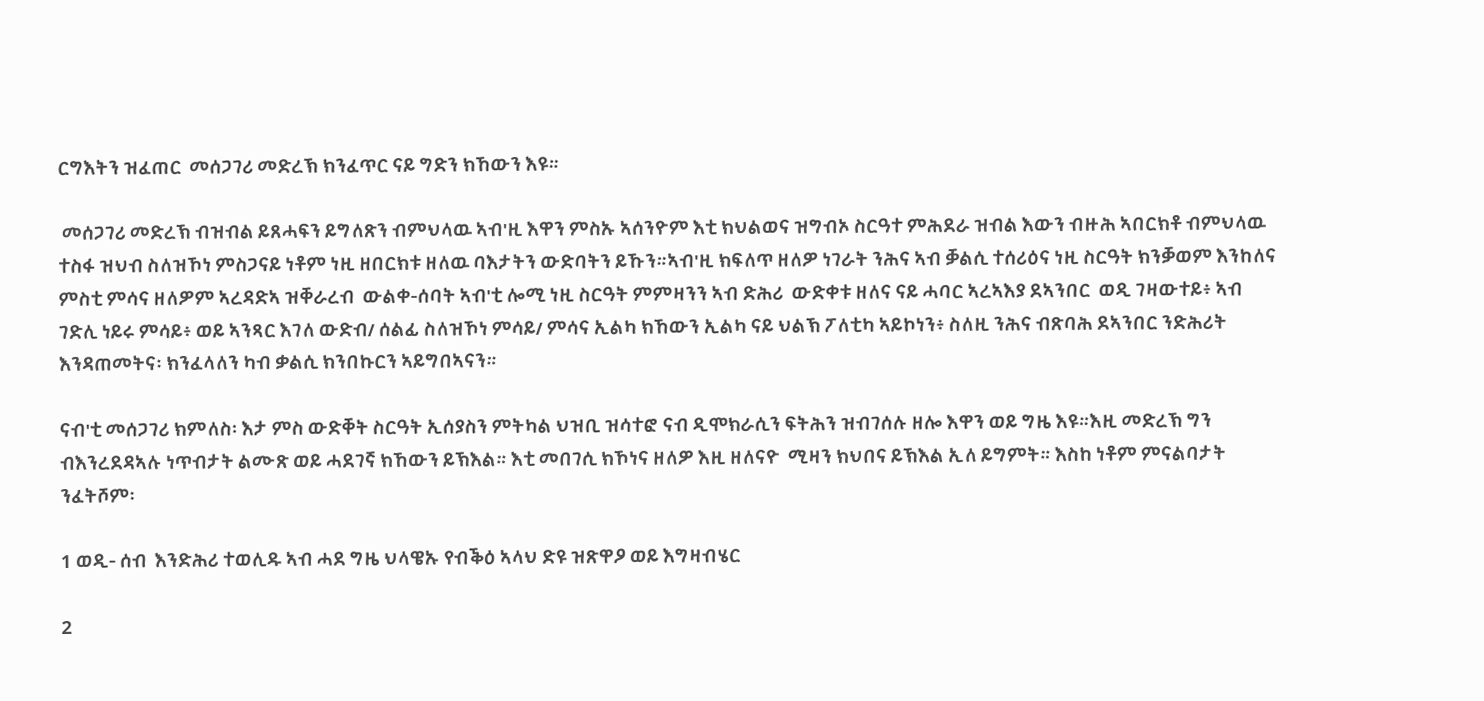ርግእትን ዝፈጠር  መሰጋገሪ መድረኽ ክንፈጥር ናይ ግድን ክኸውን እዩ።

 መሰጋገሪ መድረኽ ብዝብል ይጸሓፍን ይግለጽን ብምህላዉ ኣብ'ዚ እዋን ምስኡ ኣሰንዮም እቲ ክህልወና ዝግብኦ ስርዓተ ምሕደራ ዝብል እውን ብዙሕ ኣበርክቶ ብምህላዉ ተስፋ ዝህብ ስለዝኾነ ምስጋናይ ነቶም ነዚ ዘበርክቱ ዘለዉ ባእታትን ውድባትን ይኹን።ኣብ'ዚ ክፍለጥ ዘለዎ ነገራት ንሕና ኣብ ቓልሲ ተሰሪዕና ነዚ ስርዓት ክንቓወም እንከለና ምስቲ ምሳና ዘለዎም ኣረዳድኣ ዝቐራረብ  ውልቀ-ሰባት ኣብ'ቲ ሎሚ ነዚ ስርዓት ምምዛንን ኣብ ድሕሪ  ውድቀቱ ዘለና ናይ ሓባር ኣረኣእያ ደኣንበር  ወዲ ገዛውተይ፥ ኣብ ገድሊ ነይሩ ምሳይ፥ ወይ ኣንጻር እገለ ውድብ/ ሰልፊ ስለዝኾነ ምሳይ/ ምሳና ኢልካ ክኸውን ኢልካ ናይ ህልኽ ፖለቲካ ኣይኮነን፥ ስለዚ ንሕና ብጽባሕ ደኣንበር ንድሕሪት እንዳጠመትና፡ ክንፈላለን ካብ ቃልሲ ክንበኩርን ኣይግበኣናን።

ናብ'ቲ መሰጋገሪ ክምለስ፡ እታ ምስ ውድቐት ስርዓት ኢሰያስን ምትካል ህዝቢ ዝሳተፎ ናብ ዲሞክራሲን ፍትሕን ዝብገሰሉ ዘሎ እዋን ወይ ግዜ እዩ።እዚ መድረኽ ግን ብእንረደዳኣሉ ነጥብታት ልሙጽ ወይ ሓደገኛ ክኸውን ይኽእል። እቲ መበገሲ ክኾነና ዘለዎ እዚ ዘለናዮ  ሚዛን ክህበና ይኽእል ኢለ ይግምት። እስከ ነቶም ምናልባታት ንፈትሾም፡

1 ወዲ- ሰብ  እንድሕሪ ተወሊዱ ኣብ ሓደ ግዜ ህላዌኡ የብቕዕ ኣላህ ድዩ ዝጽዋዖ ወይ እግዛብሄር

2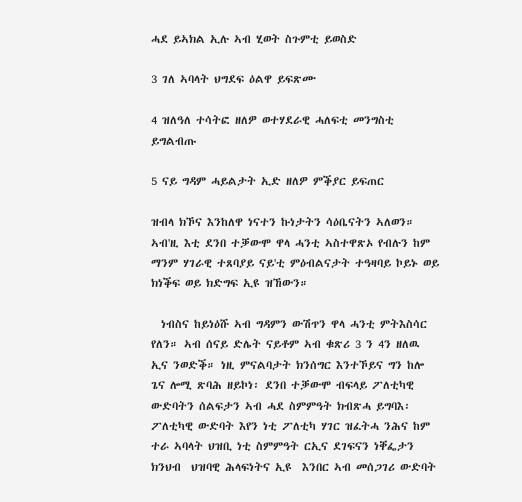ሓደ ይኣክል ኢሉ ኣብ ሂወት ስጉምቲ ይወስድ

3 ገለ ኣባላት ህግደፍ ዕልዋ ይፍጽሙ

4 ዝለዓለ ተሳትፎ ዘለዎ ወተሃደራዊ ሓለፍቲ መንግስቲ ይግልብጡ

5 ናይ ግዳም ሓይልታት ኢድ ዘለዎ ምቕያር ይፍጠር

ዝብላ ክኾና እንከለዋ ነናተን ኩነታትን ሳዕቤናትን ኣለወን። ኣብ'ዚ እቲ ደንበ ተቓውሞ ዋላ ሓንቲ ኣስተዋጽኦ የብሉን ከም ማንም ሃገራዊ ተጸባያይ ናይ'ቲ ምዕብልናታት ተዓዛባይ ኮይኑ ወይ ክነቕፍ ወይ ክድግፍ ኢዩ ዝኸውን።

  ነብስና ከይነዕሹ ኣብ ግዳምን ውሽጥን ዋላ ሓንቲ ምትእስሳር የለን። ኣብ ሰናይ ድሌት ናይቶም ኣብ ቁጽሪ 3 ን 4ን ዘለዉ ኢና ንወድቕ። ነዚ ምናልባታት ክንሰግር እንተኾይና ግን ከሎ ጌና ሎሚ ጽባሕ ዘይኮነ፡ ደንበ ተቓውሞ ብፍላይ ፖለቲካዊ ውድባትን ሰልፍታን ኣብ ሓደ ስምምዓት ክብጽሓ ይግባእ፡ፖለቲካዊ ውድባት እየን ነቲ ፖለቲካ ሃገር ዝፈትሓ ንሕና ከም ተራ ኣባላት ህዝቢ ነቲ ስምምዓት ርኢና ደገፍናን ነቐፌታን ክንህብ  ህዝባዊ ሕላፍነትና ኢዩ  እንበር ኣብ መሰጋገሪ ውድባት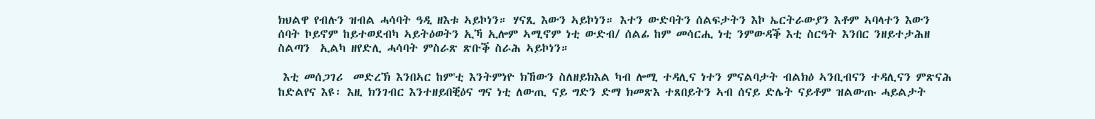ክህልዋ የብሉን ዝብል ሓሳባት ዓዲ ዘእቱ ኣይኮነን። ሃናጺ እውን ኣይኮነን። እተን ውድባትን ሰልፍታትን እኮ ኤርትራውያን እቶም ኣባላተን እውን ሰባት ኮይኖም ከይተወደብካ ኣይትዕወትን ኢኻ ኢሎም ኣሚኖም ነቲ ውድብ/ ሰልፊ ከም መሳርሒ ነቲ ንምውዳቕ እቲ ስርዓት እንበር ንዘይተታሕዘ  ስልጣን  ኢልካ ዘየድሊ ሓሳባት ምስራጽ ጽቡቕ ስራሕ ኣይኮነን።

 እቲ መሰጋገሪ  መድረኽ እንበኣር ከም'ቲ እንትምነዮ ክኸውን ስለዘይክእል ካብ ሎሚ ተዳሊና ነተን ምናልባታት ብልክዕ ኣንቢብናን ተዳሊናን ምጽናሕ ከድልየና እዩ፡ እዚ ክንገብር እንተዘይበቒዕና ግና ነቲ ለውጢ ናይ ግድን ድማ ክመጽእ ተጸበይትን ኣብ ሰናይ ድሌት ናይቶም ዝልውጡ ሓይልታት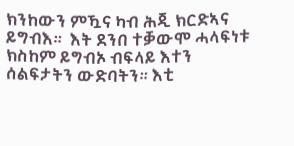ክንከውን ምዃና ካብ ሕጂ ክርድኣና ይግብእ።  እት ደንበ ተቓውሞ ሓላፍነቱ ክስከም ይግብኦ ብፍላይ እተን ሰልፍታትን ውድባትን። እቲ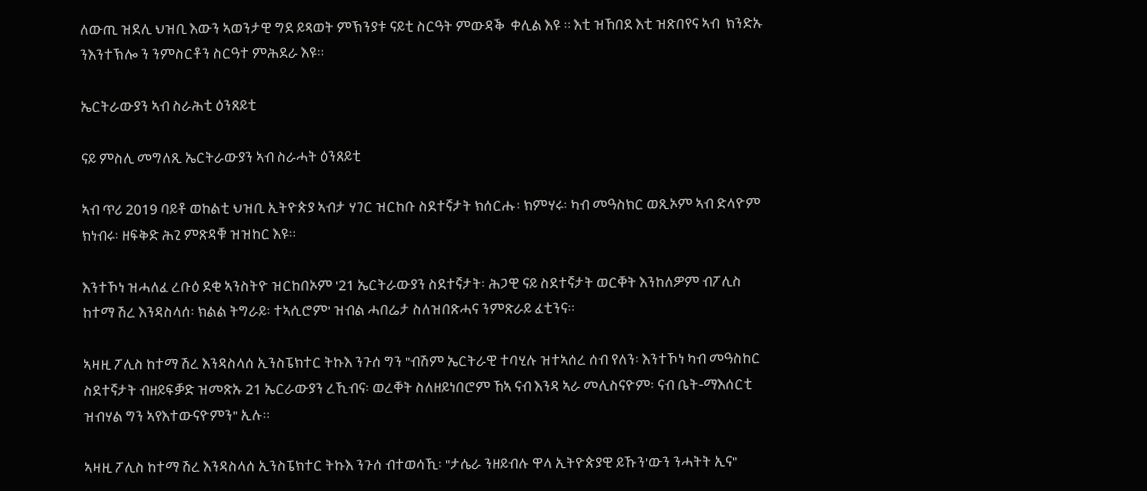ለውጢ ዝደሊ ህዝቢ እውን ኣወንታዊ ግደ ይጻወት ምኽንያቱ ናይቲ ስርዓት ምውዳቕ  ቀሊል እዩ ። እቲ ዝኸበደ እቲ ዝጽበየና ኣብ  ክንድኡ ንእንተኽሎ ን ንምስርቶን ስርዓተ ምሕደራ እዩ።

ኤርትራውያን ኣብ ስራሕቲ ዕንጸይቲ

ናይ ምስሊ መግለጺ ኤርትራውያን ኣብ ስራሓት ዕንጸይቲ

ኣብ ጥሪ 2019 ባይቶ ወከልቲ ህዝቢ ኢትዮጵያ ኣብታ ሃገር ዝርከቡ ስደተኛታት ክሰርሑ፡ ክምሃሩ፡ ካብ መዓስክር ወጺኦም ኣብ ድላዮም ክነብሩ፡ ዘፍቅድ ሕጊ ምጽዳቑ ዝዝከር እዩ።

እንተኾነ ዝሓለፈ ረቡዕ ደቂ ኣንስትዮ ዝርከበኦም '21 ኤርትራውያን ስደተኛታት፡ ሕጋዊ ናይ ስደተኛታት ወርቐት እንከለዎም ብፖሊስ ከተማ ሽረ እንዳስላሰ፡ ክልል ትግራይ፡ ተኣሲሮም' ዝብል ሓበሬታ ስለዝበጽሓና ንምጽራይ ፈቲንና።

ኣዛዚ ፖሊስ ከተማ ሽረ እንዳስላሰ ኢንስፔክተር ትኩእ ንጉሰ ግን "ብሽም ኤርትራዊ ተባሂሉ ዝተኣሰረ ሰብ የለን፡ እንተኾነ ካብ መዓስከር ስደተኛታት ብዘይፍቓድ ዝመጽኡ 21 ኤርራውያን ረኺብና፡ ወረቐት ስለዘይነበሮም ኸኣ ናብ እንዳ ኣራ መሊስናዮም፡ ናብ ቤት-ማእሰርቲ ዝብሃል ግን ኣየእተውናዮምን" ኢሉ።

ኣዛዚ ፖሊስ ከተማ ሽረ እንዳስላሰ ኢንስፔክተር ትኩእ ንጉሰ ብተወሳኺ፡ "ታሴራ ንዘይብሉ ዋላ ኢትዮጵያዊ ይኹን'ውን ንሓትት ኢና"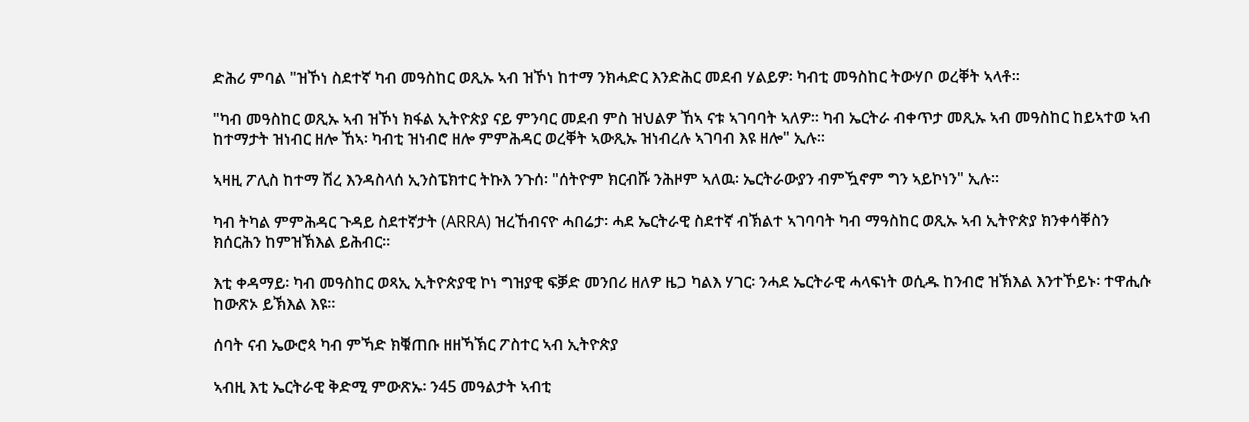ድሕሪ ምባል "ዝኾነ ስደተኛ ካብ መዓስከር ወጺኡ ኣብ ዝኾነ ከተማ ንክሓድር እንድሕር መደብ ሃልይዎ፡ ካብቲ መዓስከር ትውሃቦ ወረቐት ኣላቶ።

"ካብ መዓስከር ወጺኡ ኣብ ዝኾነ ክፋል ኢትዮጵያ ናይ ምንባር መደብ ምስ ዝህልዎ ኸኣ ናቱ ኣገባባት ኣለዎ። ካብ ኤርትራ ብቀጥታ መጺኡ ኣብ መዓስከር ከይኣተወ ኣብ ከተማታት ዝነብር ዘሎ ኸኣ፡ ካብቲ ዝነብሮ ዘሎ ምምሕዳር ወረቐት ኣውጺኡ ዝነብረሉ ኣገባብ እዩ ዘሎ" ኢሉ።

ኣዛዚ ፖሊስ ከተማ ሽረ እንዳስላሰ ኢንስፔክተር ትኩእ ንጉሰ፡ "ሰትዮም ክርብሹ ንሕዞም ኣለዉ፡ ኤርትራውያን ብምዃኖም ግን ኣይኮነን" ኢሉ።

ካብ ትካል ምምሕዳር ጉዳይ ስደተኛታት (ARRA) ዝረኸብናዮ ሓበሬታ፡ ሓደ ኤርትራዊ ስደተኛ ብኽልተ ኣገባባት ካብ ማዓስከር ወጺኡ ኣብ ኢትዮጵያ ክንቀሳቐስን ክሰርሕን ከምዝኽእል ይሕብር።

እቲ ቀዳማይ፡ ካብ መዓስከር ወጻኢ ኢትዮጵያዊ ኮነ ግዝያዊ ፍቓድ መንበሪ ዘለዎ ዜጋ ካልእ ሃገር፡ ንሓደ ኤርትራዊ ሓላፍነት ወሲዱ ከንብሮ ዝኽእል እንተኾይኑ፡ ተዋሒሱ ከውጽኦ ይኽእል እዩ።

ሰባት ናብ ኤውሮጳ ካብ ምኻድ ክቑጠቡ ዘዘኻኽር ፖስተር ኣብ ኢትዮጵያ

ኣብዚ እቲ ኤርትራዊ ቅድሚ ምውጽኡ፡ ን45 መዓልታት ኣብቲ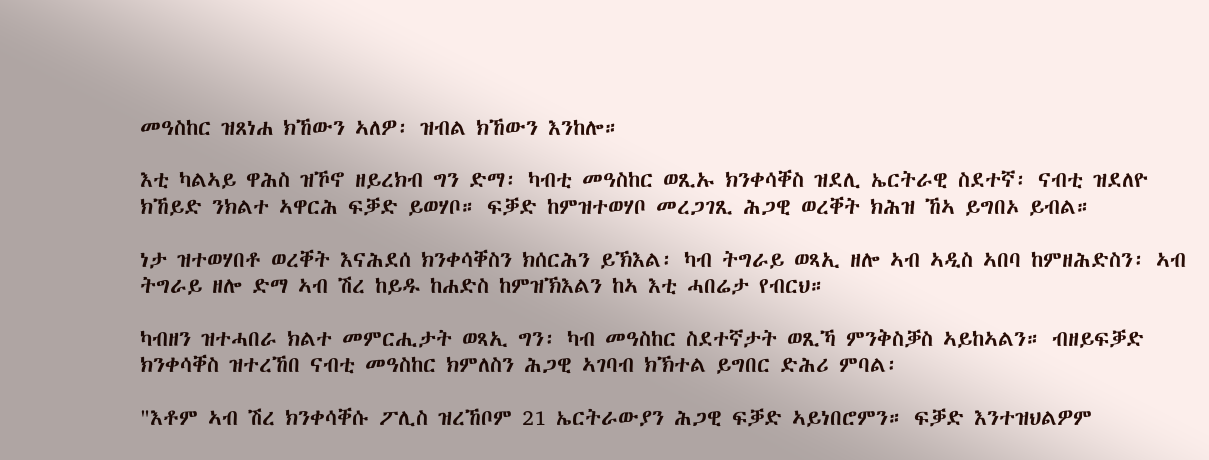መዓስከር ዝጸነሐ ክኸውን ኣለዎ፡ ዝብል ክኸውን እንከሎ።

እቲ ካልኣይ ዋሕስ ዝኾኖ ዘይረክብ ግን ድማ፡ ካብቲ መዓስከር ወጺኡ ክንቀሳቐስ ዝደሊ ኤርትራዊ ስደተኛ፡ ናብቲ ዝደለዮ ክኸይድ ንክልተ ኣዋርሕ ፍቓድ ይወሃቦ። ፍቓድ ከምዝተወሃቦ መረጋገጺ ሕጋዊ ወረቐት ክሕዝ ኸኣ ይግበኦ ይብል።

ነታ ዝተወሃበቶ ወረቐት እናሕደሰ ክንቀሳቐስን ክሰርሕን ይኽእል፡ ካብ ትግራይ ወጻኢ ዘሎ ኣብ ኣዲስ ኣበባ ከምዘሕድስን፡ ኣብ ትግራይ ዘሎ ድማ ኣብ ሽረ ከይዱ ከሐድስ ከምዝኽእልን ከኣ እቲ ሓበሬታ የብርህ።

ካብዘን ዝተሓበራ ክልተ መምርሒታት ወጻኢ ግን፡ ካብ መዓስከር ስደተኛታት ወጺኻ ምንቅስቓስ ኣይከኣልን። ብዘይፍቓድ ክንቀሳቐስ ዝተረኸበ ናብቲ መዓስከር ክምለስን ሕጋዊ ኣገባብ ክኽተል ይግበር ድሕሪ ምባል፡

"እቶም ኣብ ሽረ ክንቀሳቐሱ ፖሊስ ዝረኸቦም 21 ኤርትራውያን ሕጋዊ ፍቓድ ኣይነበሮምን። ፍቓድ እንተዝህልዎም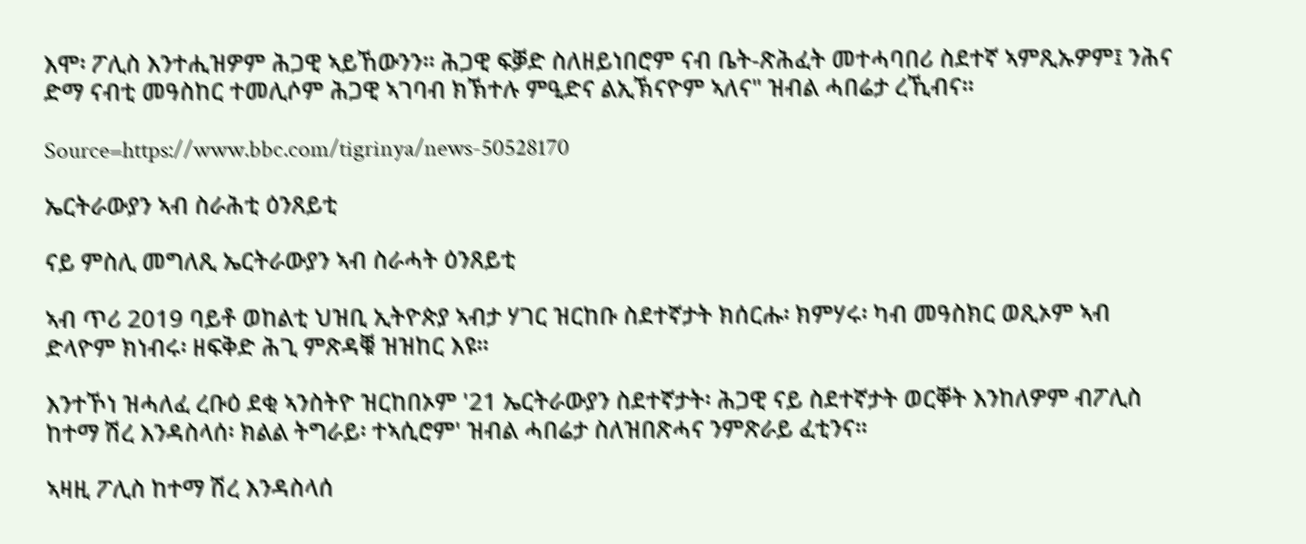እሞ፡ ፖሊስ እንተሒዝዎም ሕጋዊ ኣይኸውንን። ሕጋዊ ፍቓድ ስለዘይነበሮም ናብ ቤት-ጽሕፈት መተሓባበሪ ስደተኛ ኣምጺኡዎም፤ ንሕና ድማ ናብቲ መዓስከር ተመሊሶም ሕጋዊ ኣገባብ ክኽተሉ ምዒድና ልኢኽናዮም ኣለና" ዝብል ሓበሬታ ረኺብና።

Source=https://www.bbc.com/tigrinya/news-50528170

ኤርትራውያን ኣብ ስራሕቲ ዕንጸይቲ

ናይ ምስሊ መግለጺ ኤርትራውያን ኣብ ስራሓት ዕንጸይቲ

ኣብ ጥሪ 2019 ባይቶ ወከልቲ ህዝቢ ኢትዮጵያ ኣብታ ሃገር ዝርከቡ ስደተኛታት ክሰርሑ፡ ክምሃሩ፡ ካብ መዓስክር ወጺኦም ኣብ ድላዮም ክነብሩ፡ ዘፍቅድ ሕጊ ምጽዳቑ ዝዝከር እዩ።

እንተኾነ ዝሓለፈ ረቡዕ ደቂ ኣንስትዮ ዝርከበኦም '21 ኤርትራውያን ስደተኛታት፡ ሕጋዊ ናይ ስደተኛታት ወርቐት እንከለዎም ብፖሊስ ከተማ ሽረ እንዳስላሰ፡ ክልል ትግራይ፡ ተኣሲሮም' ዝብል ሓበሬታ ስለዝበጽሓና ንምጽራይ ፈቲንና።

ኣዛዚ ፖሊስ ከተማ ሽረ እንዳስላሰ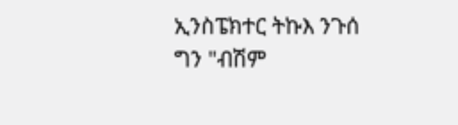ኢንስፔክተር ትኩእ ንጉሰ ግን "ብሽም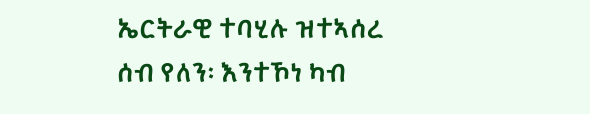ኤርትራዊ ተባሂሉ ዝተኣሰረ ሰብ የለን፡ እንተኾነ ካብ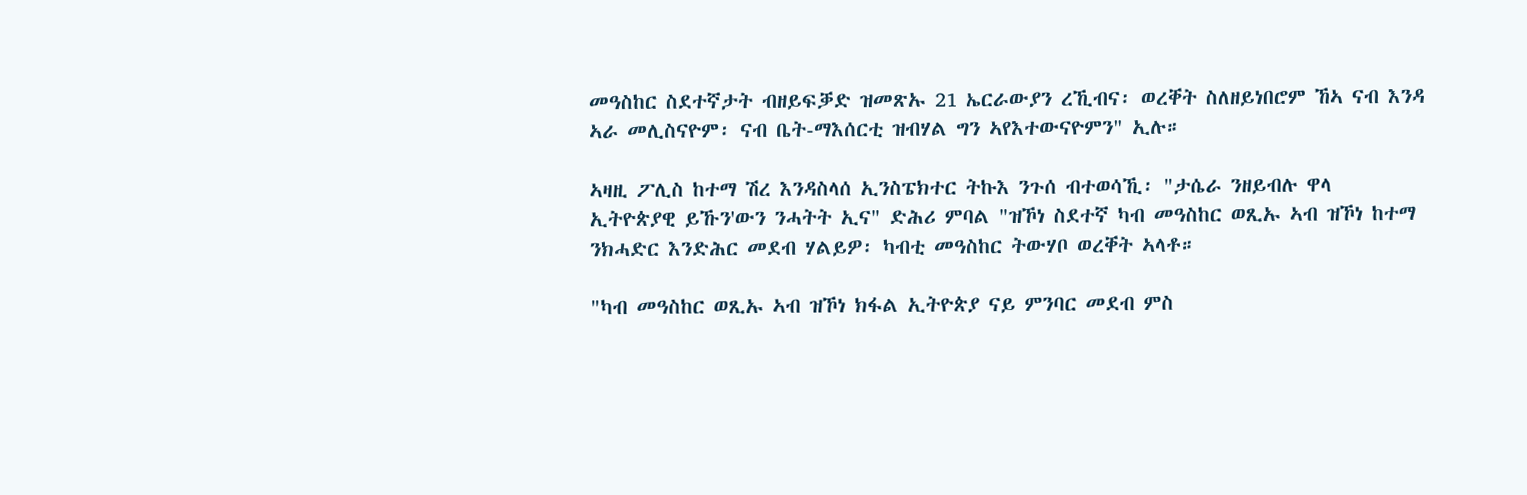መዓስከር ስደተኛታት ብዘይፍቓድ ዝመጽኡ 21 ኤርራውያን ረኺብና፡ ወረቐት ስለዘይነበሮም ኸኣ ናብ እንዳ ኣራ መሊስናዮም፡ ናብ ቤት-ማእሰርቲ ዝብሃል ግን ኣየእተውናዮምን" ኢሉ።

ኣዛዚ ፖሊስ ከተማ ሽረ እንዳስላሰ ኢንስፔክተር ትኩእ ንጉሰ ብተወሳኺ፡ "ታሴራ ንዘይብሉ ዋላ ኢትዮጵያዊ ይኹን'ውን ንሓትት ኢና" ድሕሪ ምባል "ዝኾነ ስደተኛ ካብ መዓስከር ወጺኡ ኣብ ዝኾነ ከተማ ንክሓድር እንድሕር መደብ ሃልይዎ፡ ካብቲ መዓስከር ትውሃቦ ወረቐት ኣላቶ።

"ካብ መዓስከር ወጺኡ ኣብ ዝኾነ ክፋል ኢትዮጵያ ናይ ምንባር መደብ ምስ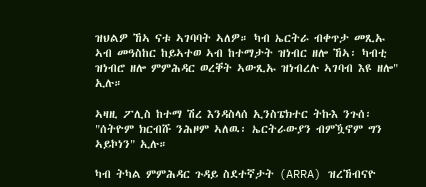ዝህልዎ ኸኣ ናቱ ኣገባባት ኣለዎ። ካብ ኤርትራ ብቀጥታ መጺኡ ኣብ መዓስከር ከይኣተወ ኣብ ከተማታት ዝነብር ዘሎ ኸኣ፡ ካብቲ ዝነብሮ ዘሎ ምምሕዳር ወረቐት ኣውጺኡ ዝነብረሉ ኣገባብ እዩ ዘሎ" ኢሉ።

ኣዛዚ ፖሊስ ከተማ ሽረ እንዳስላሰ ኢንስፔክተር ትኩእ ንጉሰ፡ "ሰትዮም ክርብሹ ንሕዞም ኣለዉ፡ ኤርትራውያን ብምዃኖም ግን ኣይኮነን" ኢሉ።

ካብ ትካል ምምሕዳር ጉዳይ ስደተኛታት (ARRA) ዝረኸብናዮ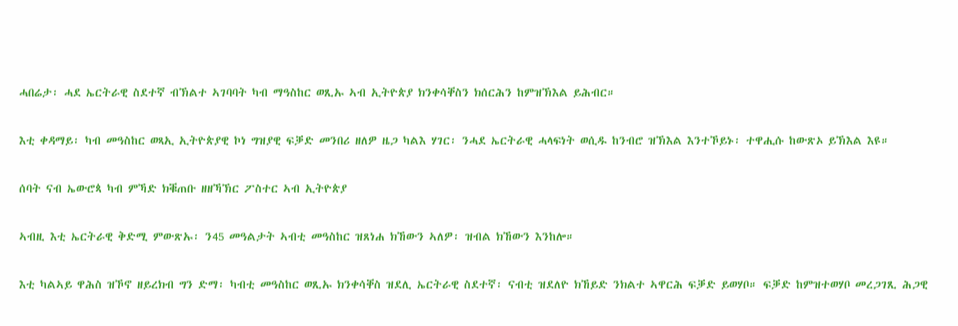ሓበሬታ፡ ሓደ ኤርትራዊ ስደተኛ ብኽልተ ኣገባባት ካብ ማዓስከር ወጺኡ ኣብ ኢትዮጵያ ክንቀሳቐስን ክሰርሕን ከምዝኽእል ይሕብር።

እቲ ቀዳማይ፡ ካብ መዓስከር ወጻኢ ኢትዮጵያዊ ኮነ ግዝያዊ ፍቓድ መንበሪ ዘለዎ ዜጋ ካልእ ሃገር፡ ንሓደ ኤርትራዊ ሓላፍነት ወሲዱ ከንብሮ ዝኽእል እንተኾይኑ፡ ተዋሒሱ ከውጽኦ ይኽእል እዩ።

ሰባት ናብ ኤውሮጳ ካብ ምኻድ ክቑጠቡ ዘዘኻኽር ፖስተር ኣብ ኢትዮጵያ

ኣብዚ እቲ ኤርትራዊ ቅድሚ ምውጽኡ፡ ን45 መዓልታት ኣብቲ መዓስከር ዝጸነሐ ክኸውን ኣለዎ፡ ዝብል ክኸውን እንከሎ።

እቲ ካልኣይ ዋሕስ ዝኾኖ ዘይረክብ ግን ድማ፡ ካብቲ መዓስከር ወጺኡ ክንቀሳቐስ ዝደሊ ኤርትራዊ ስደተኛ፡ ናብቲ ዝደለዮ ክኸይድ ንክልተ ኣዋርሕ ፍቓድ ይወሃቦ። ፍቓድ ከምዝተወሃቦ መረጋገጺ ሕጋዊ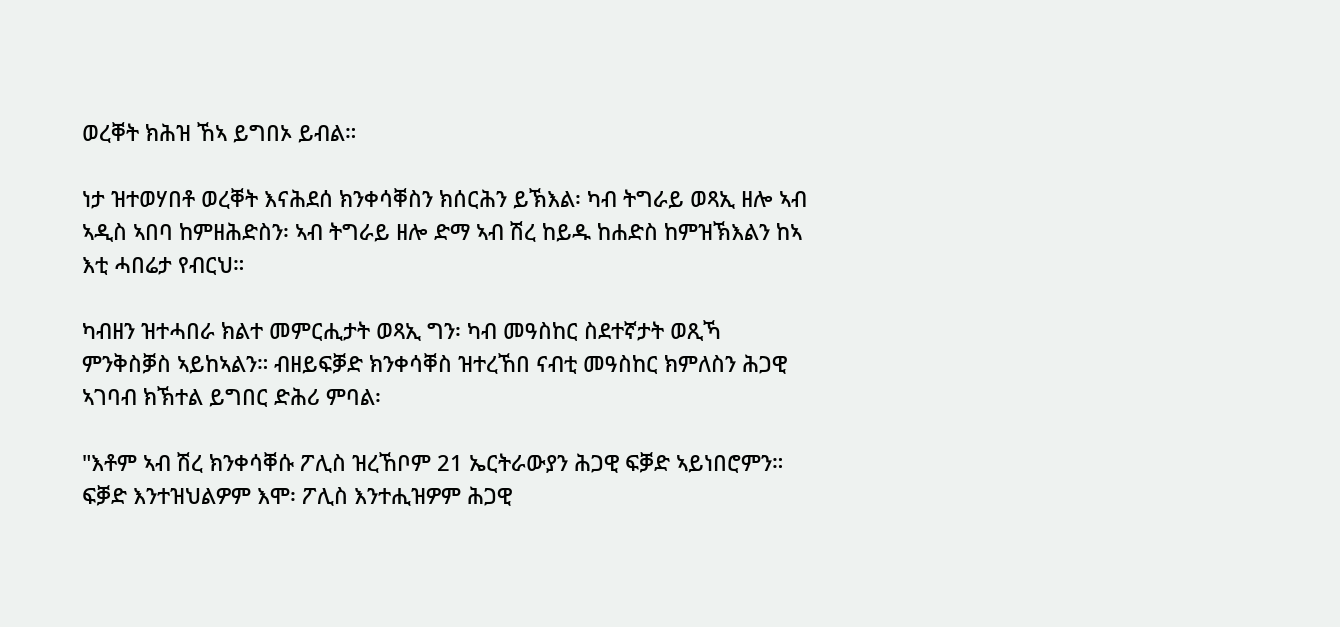ወረቐት ክሕዝ ኸኣ ይግበኦ ይብል።

ነታ ዝተወሃበቶ ወረቐት እናሕደሰ ክንቀሳቐስን ክሰርሕን ይኽእል፡ ካብ ትግራይ ወጻኢ ዘሎ ኣብ ኣዲስ ኣበባ ከምዘሕድስን፡ ኣብ ትግራይ ዘሎ ድማ ኣብ ሽረ ከይዱ ከሐድስ ከምዝኽእልን ከኣ እቲ ሓበሬታ የብርህ።

ካብዘን ዝተሓበራ ክልተ መምርሒታት ወጻኢ ግን፡ ካብ መዓስከር ስደተኛታት ወጺኻ ምንቅስቓስ ኣይከኣልን። ብዘይፍቓድ ክንቀሳቐስ ዝተረኸበ ናብቲ መዓስከር ክምለስን ሕጋዊ ኣገባብ ክኽተል ይግበር ድሕሪ ምባል፡

"እቶም ኣብ ሽረ ክንቀሳቐሱ ፖሊስ ዝረኸቦም 21 ኤርትራውያን ሕጋዊ ፍቓድ ኣይነበሮምን። ፍቓድ እንተዝህልዎም እሞ፡ ፖሊስ እንተሒዝዎም ሕጋዊ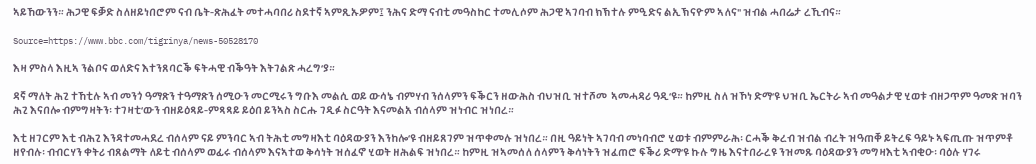ኣይኸውንን። ሕጋዊ ፍቓድ ስለዘይነበሮም ናብ ቤት-ጽሕፈት መተሓባበሪ ስደተኛ ኣምጺኡዎም፤ ንሕና ድማ ናብቲ መዓስከር ተመሊሶም ሕጋዊ ኣገባብ ክኽተሉ ምዒድና ልኢኽናዮም ኣለና" ዝብል ሓበሬታ ረኺብና።

Source=https://www.bbc.com/tigrinya/news-50528170

እዛ ምስላ እዚኣ ንልቦና ወለድና እተንጸባርቕ ፍትሓዊ ብቕዓት እትገልጽ ሓረግ‘ያ።

ዳኛ ማለት ሕጊ ተኸቲሉ ኣብ መንጎ ዓማጽን ተዓማጽን ሰሚዑን መርሚሩን ግቡእ መልሲ ወይ ውሳኔ ብምሃብ ንሰላምን ፍቕርን ዘውሕስ ብህዝቢ ዝተሾመ  ኣመሓዳሪ ዓዲ‘ዩ። ከምዚ ስለ ዝኾነ ድማ‘ዩ ህዝቢ ኤርትራ ኣብ መዓልታዊ ሂወቱ ብዘጋጥም ዓመጽ ዝባን ሕጊ እናበሎ ብምግዛትን፡ ተገዛቲ‘ውን ብዘይዕጻይ-ምጻጻይ ይዕበ ይንኣስ ስርሑ ገዲፉ ስርዓት እናመልአ ብሰላም ዝነብር ዝነበረ።

እቲ ዘገርም እቲ ብሕጊ እንዳተመሓደረ ብሰላም ናይ ምንባር ኣብ ትሕቲ መግዛእቲ ባዕዳውያን እንከሎ‘ዩ ብዘይጸገም ዝጥቀመሉ ዝነበረ። በዚ ዓይነት ኣገባብ መነባብሮ ሂወቱ ብምምራሕ፡ ርሓቕ ቅረብ ዝብል ብረት ዝዓጠቐ ይትረፍ ዓይኑ ኣፍጢጡ ዝጥምቶ ዘየብሉ፡ ብብርሃን ቀትሪ ብጸልማት ለይቲ ብሰላም ወፊሩ ብሰላም እናኣተወ ቅሳነት ዝሰፈኖ ሂወት ዘሕልፍ ዝነበረ። ከምዚ ዝኣመሰለ ሰላምን ቅሳነትን ዝፈጠሮ ፍቕሪ ድማ‘ዩ ኩሉ ግዜ እናተበራረዩ ንዝመጹ ባዕዳውያን መግዛእቲ ኣብቂዑ፡ ባዕሉ ሃገሩ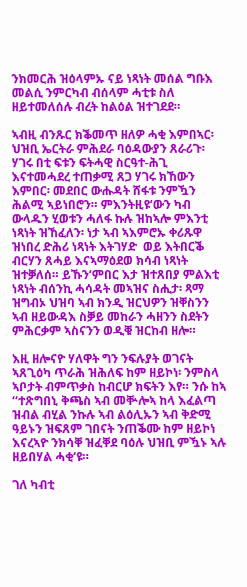ንክመርሕ ዝዕላምኡ ናይ ነጻነት መሰል ግቡእ መልሲ ንምርካብ ብሰላም ሓቲቱ ስለ ዘይተመለሰሉ ብረት ከልዕል ዝተገደደ።

ኣብዚ ብንጹር ክቕመጥ ዘለዎ ሓቂ እምበኣር፡ ህዝቢ ኤርትራ ምሕደራ ባዕዳውያን ጸራሪጉ፡ ሃገሩ በቲ ፍቱን ፍትሓዊ ስርዓተ-ሕጊ እናተመሓደረ ተጠቃሚ ጸጋ ሃገሩ ክኸውን እምበር፡ መደበር ውሑዳት ሸፋቱ ንምዃን ሕልሚ ኣይነበሮን። ምእንትዚዩ‘ውን ካብ ውላዱን ሂወቱን ሓለፋ ኩሉ ዝከኣሎ ምእንቲ ነጻነት ዝኸፈለን፡ ነታ ኣብ ኣእምሮኡ ቀሪጹዋ ዝነበረ ድሕሪ ነጻነት እትገሃድ  ወይ እትበርቕ ብርሃን ጸሓይ እናኣማዕደወ ክሳብ ነጻነት ዝተቓለሰ። ይኹን‘ምበር እታ ዝተጸበያ ምልእቲ ነጻነት ብሰንኪ ሓሳዳት መኣዝና ስሒታ፡ ጻማ ዝግብኦ ህዝባ ኣብ ክንዲ ዝርህዎን ዝቐስንን ኣብ ዘይውዳእ ስቓይ መከራን ሓዘንን ስደትን ምሕርቃም ኣስናንን ወዲቑ ዝርከብ ዘሎ።

እዚ ዘሎናዮ ሃለዋት ግን ንፍሉያት ወገናት ኣጸጊዕካ ጥራሕ ዝሕለፍ ከም ዘይኮነ፡ ንምስላ ኣቦታት ብምጥቃስ ከብርሆ ክፍትን እየ። ንሱ ከኣ ‘‘ተጽግበኒ ቅጫስ ኣብ መቝሎኣ ከላ እፈልጣ ዝብል ብሂል ንኩሉ ኣብ ልዕሊኡን ኣብ ቅድሚ ዓይኑን ዝፍጸም ገበናት ንጠቕሙ ከም ዘይኮነ እናረኣዮ ንክሳቐ ዝፈቐደ ባዕሉ ህዝቢ ምዃኑ ኣሉ ዘይበሃል ሓቂ‘ዩ።

ገለ ካብቲ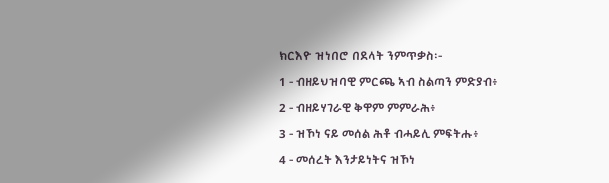ክርእዮ ዝነበሮ በደላት ንምጥቃስ፡-

1 - ብዘይህዝባዊ ምርጫ ኣብ ስልጣን ምድያብ፥

2 - ብዘይሃገራዊ ቅዋም ምምራሕ፥

3 - ዝኾነ ናይ መሰል ሕቶ ብሓይሊ ምፍትሑ፥

4 - መሰረት እንታይነትና ዝኾነ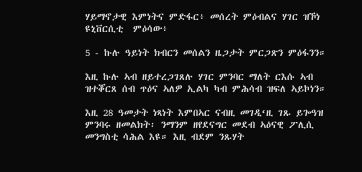ሃይማኖታዊ እምነትና ምድፋር፥ መሰረት ምዕብልና ሃገር ዝኾነ ዩኒቨርሲቲ  ምዕሳው፥

5 - ኩሉ ዓይነት ክብርን መሰልን ዜጋታት ምርጋጽን ምዕፋንን።

እዚ ኩሉ ኣብ ዘይተረጋገጸሉ ሃገር ምንባር ማለት ርእሱ ኣብ ዝተቖርጸ ሰብ ጥዕና ኣለዎ ኢልካ ካብ ምሕሳብ ዝፍለ ኣይኮነን።

እዚ 28 ዓመታት ነጻነት እምበኣር ናብዚ መገዲ‘ዚ ገጹ ይጐዓዝ ምንባሩ ዘመልክት፡ ንማንም ዘየደናግር መደብ ኣዕናዊ ፖሊሲ መንግስቲ ሳሕል እዩ። እዚ ብደም ንጹሃት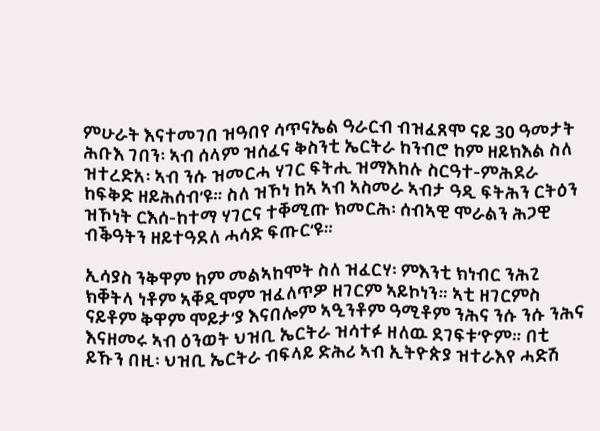ምሁራት እናተመገበ ዝዓበየ ሳጥናኤል ዓራርብ ብዝፈጸሞ ናይ 30 ዓመታት ሕቡእ ገበን፡ ኣብ ሰላም ዝሰፈና ቅስንቲ ኤርትራ ከንብሮ ከም ዘይክእል ስለ ዝተረድአ፡ ኣብ ንሱ ዝመርሓ ሃገር ፍትሒ ዝማእከሉ ስርዓተ-ምሕደራ ከፍቅድ ዘይሕሰብ‘ዩ። ስለ ዝኾነ ከኣ ኣብ ኣስመራ ኣብታ ዓዲ ፍትሕን ርትዕን ዝኾነት ርእሰ-ከተማ ሃገርና ተቐሚጡ ክመርሕ፡ ሰብኣዊ ሞራልን ሕጋዊ ብቕዓትን ዘይተዓደለ ሓሳድ ፍጡር‘ዩ።

ኢሳያስ ንቅዋም ከም መልኣከሞት ስለ ዝፈርሃ፡ ምእንቲ ክነብር ንሕጊ ክቐትላ ነቶም ኣቐዲሞም ዝፈለጥዎ ዘገርም ኣይኮነን። ኣቲ ዘገርምስ ናይቶም ቅዋም ሞይታ‘ያ እናበሎም ኣዒንቶም ዓሚቶም ንሕና ንሱ ንሱ ንሕና እናዘመሩ ኣብ ዕንወት ህዝቢ ኤርትራ ዝሳተፉ ዘለዉ ደገፍቱ‘ዮም። በቲ ይኹን በዚ፡ ህዝቢ ኤርትራ ብፍላይ ድሕሪ ኣብ ኢትዮጵያ ዝተራእየ ሓድሽ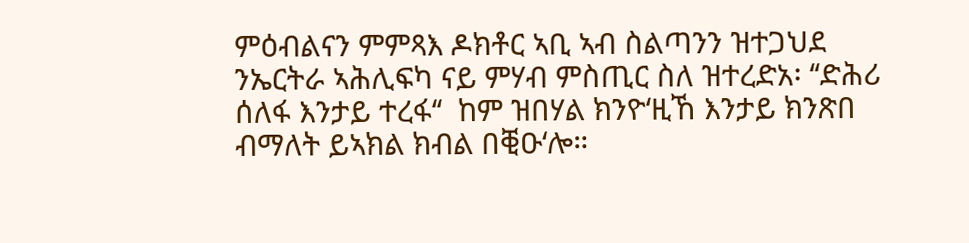ምዕብልናን ምምጻእ ዶክቶር ኣቢ ኣብ ስልጣንን ዝተጋህደ ንኤርትራ ኣሕሊፍካ ናይ ምሃብ ምስጢር ስለ ዝተረድአ፡ ‘‘ድሕሪ ሰለፋ እንታይ ተረፋ‘‘  ከም ዝበሃል ክንዮ‘ዚኸ እንታይ ክንጽበ ብማለት ይኣክል ክብል በቒዑ‘ሎ።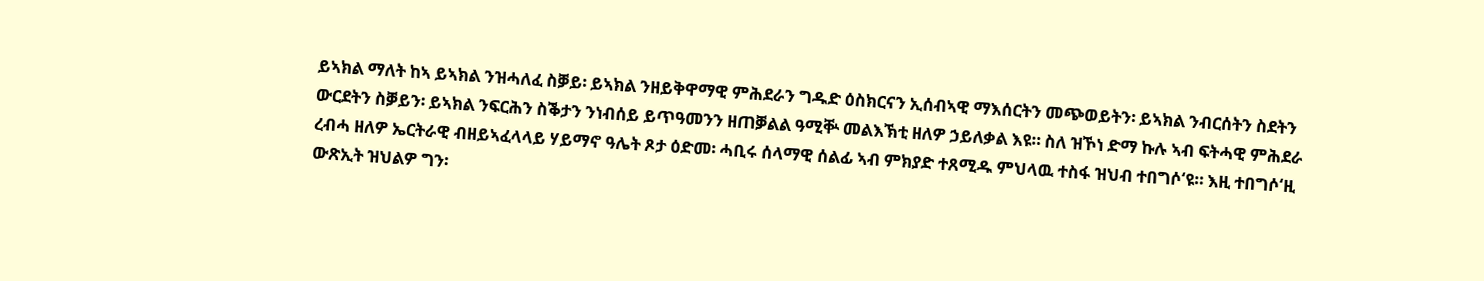ይኣክል ማለት ከኣ ይኣክል ንዝሓለፈ ስቓይ፡ ይኣክል ንዘይቅዋማዊ ምሕደራን ግዱድ ዕስክርናን ኢሰብኣዊ ማእሰርትን መጭወይትን፡ ይኣክል ንብርሰትን ስደትን ውርደትን ስቓይን፡ ይኣክል ንፍርሕን ስቕታን ንነብሰይ ይጥዓመንን ዘጠቓልል ዓሚቝ መልእኽቲ ዘለዎ ኃይለቃል እዩ። ስለ ዝኾነ ድማ ኩሉ ኣብ ፍትሓዊ ምሕደራ ረብሓ ዘለዎ ኤርትራዊ ብዘይኣፈላላይ ሃይማኖ ዓሌት ጾታ ዕድመ፡ ሓቢሩ ሰላማዊ ሰልፊ ኣብ ምክያድ ተጸሚዱ ምህላዉ ተስፋ ዝህብ ተበግሶ‘ዩ። እዚ ተበግሶ‘ዚ ውጽኢት ዝህልዎ ግን፡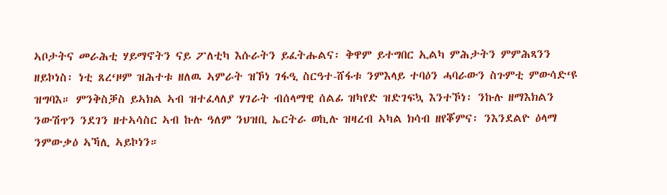ኣቦታትና መራሕቲ ሃይማኖትን ናይ ፖለቲካ እሱራትን ይፈትሑልና፡ ቅዋም ይተግበር ኢልካ ምሕታትን ምምሕጻንን ዘይኮነስ፡ ነቲ ጸረ‘ዞም ዝሕተቱ ዘለዉ ኣምራት ዝኾነ ገፋዒ ስርዓተ-ሸፋቱ ንምእላይ ተባዕን ሓባራውን ስጉምቲ ምውሳድ‘ዩ ዝግባእ። ምንቅስቓስ ይኣክል ኣብ ዝተፈላለያ ሃገራት ብሰላማዊ ሰልፊ ዝካየድ ዝድገፍኳ እንተኾነ፡ ንኩሉ ዘማእክልን ንውሽጥን ንደገን ዘተኣሳስር ኣብ ኩሉ ዓለም ንህዝቢ ኤርትራ ወኪሉ ዝዛረብ ኣካል ክሳብ ዘየቖምና፡ ንእንደልዮ ዕላማ ንምውቃዕ ኣኻሊ ኣይኮነን።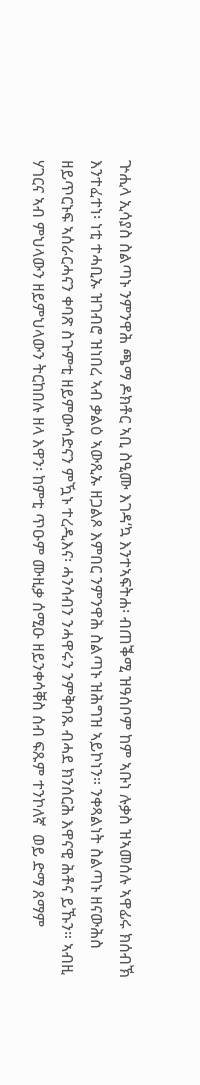ጕሒላ ኢሳያስ ስልጣኑ ንምንዋሕ ጫማ ዶክቶር ኣቢ ስዒሙ እገዳ‘ኳ እንተኣፍትሐ፡ ብጠቕሚ ዝዓሰቦም ከም ኣቡነ ሉቃስ ዝኣመሰሉ ኣዋፊሩ ክሰብኽ እንተፈተነ፡ ነቲ ተሓቢኡ ዝገብሮ ዝነበረ ኣብ ቃልዕ ኣውጺኡ ዘጋልጾ እምበር ንምንዋሕ ስልጣኑ ዝሕግዝ ኣይኮነን። ንቀጻልነት ስልጣኑ ዘናውሕስ ዘይጥርኑፍ ኣሰራርሓናን ቀባጽ ስጉምቲ ዘይምውሳድናን ምዃኑ ተረዲእና፡ ሓንሳብን ንሓዋሩን ንምቅባጹ ብሓደ ክንሰርሕ እዋናዊ ሕቶና ይኹን። ኣብዚ ሃገርና ኣብ ምህላውን ዘይምህላውን ትርከበሉ ዘላ እዋን፡ ከምቲ ጥዑም ሙዚቃ ሰሚዑ ዘይንቀሳቐስ ሰብ ፍጹም ተንኮለኛ  ወይ ድማ ጸማም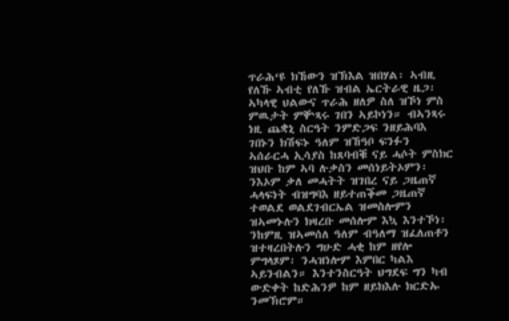ጥራሕ‘ዩ ክኸውን ዝኽእል ዝበሃል፡ ኣብዚ የለኹ ኣብቲ የለኹ ዝብል ኤርትራዊ ዜጋ፡ ኣካላዊ ህልውና ጥራሕ ዘለዎ ስለ ዝኾነ ምስ ምዉታት ምቝጻሩ ገበን ኣይኮነን። ብኣንጻሩ ነዚ ጨቋኒ ስርዓት ንምድጋፍ ንዘይሕባእ ገበኑን ክሽፍኑ ዓለም ዝኸዓቦ ፍንፉን ኣሰራርሓ ኢሳያስ ከጸባብቑ ናይ ሓሶት ምስክር ዝህቡ ከም ኣባ ሉቃስን መሰነይትኦምን፡ ንእኦም ቃለ መሓትት ዝገበረ ናይ ጋዜጠኛ ሓላፍነት ብዝግባእ ዘይተጠቕመ ጋዜጠኛ ተወልደ ወልደገብርኤል ዝመስሎምን ዝኣመኑሉን ክዛረቡ መሰሎም እኳ እንተኾነ፡ ንከምዚ ዝኣመሰለ ዓለም ብዓለማ ዝፈለጠቶን ዝተዛረበትሉን ግሁድ ሓቂ ከም ዘየሎ ምግላጾም፡ ንሓዝነሎም እምበር ካልእ ኣይንብልን። እንተንስርዓት ህግደፍ ግን ካብ ውድቀት ከድሕንዎ ከም ዘይክእሉ ክርድኡ ንመኽሮም።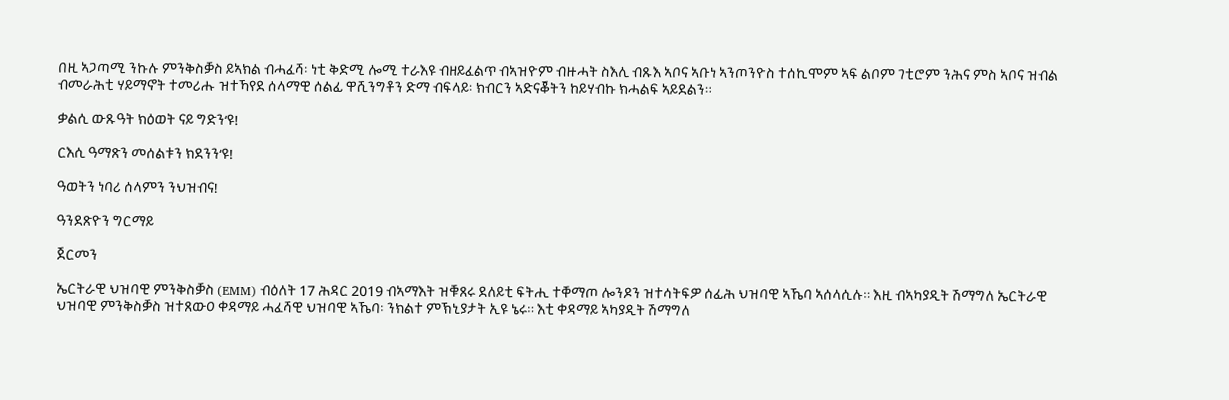በዚ ኣጋጣሚ ንኩሉ ምንቅስቓስ ይኣክል ብሓፈሻ፡ ነቲ ቅድሚ ሎሚ ተራእዩ ብዘይፈልጥ ብኣዝዮም ብዙሓት ስእሊ ብጹእ ኣቦና ኣቡነ ኣንጦንዮስ ተሰኪሞም ኣፍ ልቦም ገቲሮም ንሕና ምስ ኣቦና ዝብል ብመራሕቲ ሃይማኖት ተመሪሑ ዝተኻየደ ሰላማዊ ሰልፊ ዋሺንግቶን ድማ ብፍላይ፡ ክብርን ኣድናቖትን ከይሃብኩ ክሓልፍ ኣይደልን።

ቃልሲ ውጹዓት ክዕወት ናይ ግድን‘ዩ!

ርእሲ ዓማጽን መሰልቱን ክደንን‘ዩ!

ዓወትን ነባሪ ሰላምን ንህዝብና!

ዓንደጽዮን ግርማይ

ጀርመን

ኤርትራዊ ህዝባዊ ምንቅስቓስ (EMM) ብዕለት 17 ሕዳር 2019 ብኣማእት ዝቑጸሩ ደለይቲ ፍትሒ ተቐማጦ ሎንዶን ዝተሳትፍዎ ሰፊሕ ህዝባዊ ኣኼባ ኣሰላሲሉ። እዚ ብኣካያዲት ሽማግለ ኤርትራዊ ህዝባዊ ምንቅስቓስ ዝተጸውዐ ቀዳማይ ሓፈሻዊ ህዝባዊ ኣኼባ፡ ንክልተ ምኽኒያታት ኢዩ ኔሩ። እቲ ቀዳማይ ኣካያዲት ሽማግለ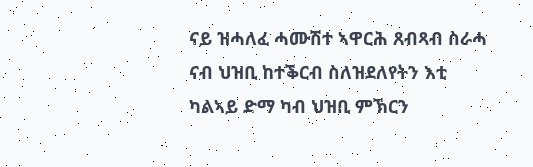ናይ ዝሓለፈ ሓሙሽተ ኣዋርሕ ጸብጻብ ስራሓ ናብ ህዝቢ ከተቕርብ ስለዝደለየትን እቲ ካልኣይ ድማ ካብ ህዝቢ ምኽርን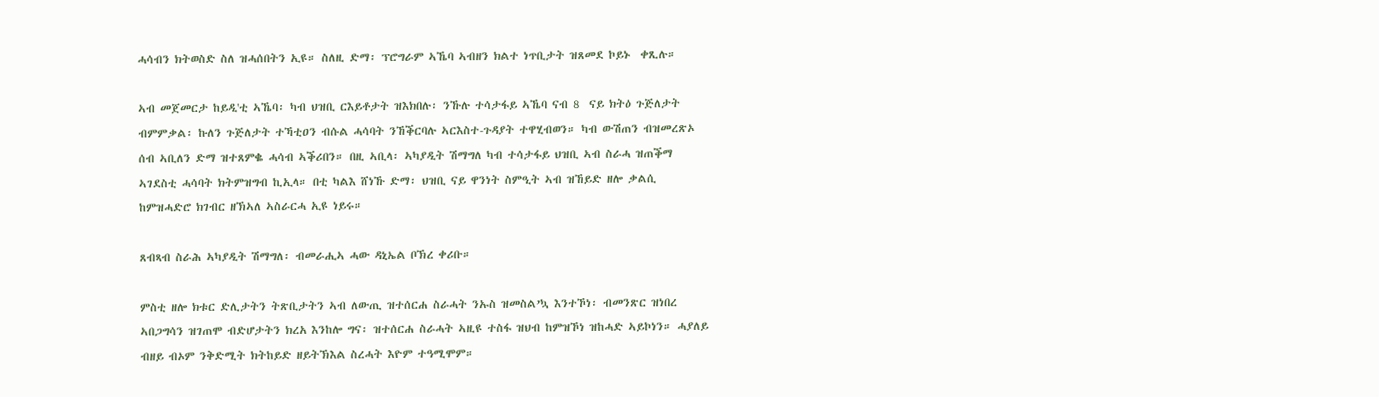ሓሳብን ክትወስድ ስለ ዝሓሰበትን ኢዩ። ስለዚ ድማ፡ ፕሮግራም ኣኼባ ኣብዘን ክልተ ነጥቢታት ዝጸመደ ኮይኑ  ቀጺሉ።

ኣብ መጀመርታ ከይዲ'ቲ ኣኼባ፡ ካብ ህዝቢ ርእይቶታት ዝእክበሉ፡ ንኹሉ ተሳታፋይ ኣኼባ ናብ 8  ናይ ክትዕ ጉጅለታት ብምምቃል፡ ኩለን ጉጅለታት ተኻቲዐን ብሱል ሓሳባት ንኸቕርባሉ ኣርእስተ-ጉዳያት ተዋሂብወን። ካብ ውሽጠን ብዝመረጽኦ ሰብ ኣቢለን ድማ ዝተጸምቈ ሓሳብ ኣቕሪበን። በዚ ኣቢላ፡ ኣካያዲት ሽማግለ ካብ ተሳታፋይ ህዝቢ ኣብ ስራሓ ዝጠቕማ ኣገደስቲ ሓሳባት ክትምዝግብ ኪኢላ። በቲ ካልእ ሸነኹ ድማ፡ ህዝቢ ናይ ዋንነት ስምዒት ኣብ ዝኸይድ ዘሎ ቃልሲ ከምዝሓድሮ ክገብር ዘኽኣለ ኣስራርሓ ኢዩ ነይሩ።

ጸብጻብ ስራሕ ኣካያዲት ሽማግለ፡ ብመራሒኣ ሓው ዳኒኤል ቦኽረ ቀሪቡ።

ምስቲ ዘሎ ክቱር ድሊታትን ትጽቢታትን ኣብ ለውጢ ዝተሰርሐ ስራሓት ንኡስ ዝመስል’ኳ እንተኾነ፡ ብመንጽር ዝነበረ ኣበጋግሳን ዝገጠሞ ብድሆታትን ክረአ እንከሎ ግና፡ ዝተሰርሐ ስራሓት ኣዚዩ ተስፋ ዝህብ ከምዝኾነ ዝከሓድ ኣይኮነን። ሓያለይ ብዘይ ብኦም ንቅድሚት ክትከይድ ዘይትኽእል ስረሓት እዮም ተዓሚሞም።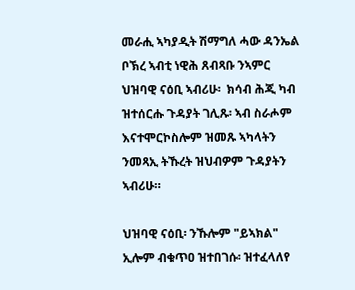መራሒ ኣካያዲት ሽማግለ ሓው ዳንኤል ቦኽረ ኣብቲ ነዊሕ ጸብጻቡ ንኣምር ህዝባዊ ናዕቢ ኣብሪሁ፡  ክሳብ ሕጂ ካብ ዝተሰርሑ ጉዳያት ገሊጹ፡ ኣብ ስራሖም እናተሞርኮስሎም ዝመጹ ኣካላትን ንመጻኢ ትኹረት ዝህብዎም ጉዳያትን ኣብሪሁ።

ህዝባዊ ናዕቢ፡ ንኹሎም "ይኣክል" ኢሎም ብቁጥዐ ዝተበገሱ፡ ዝተፈላለየ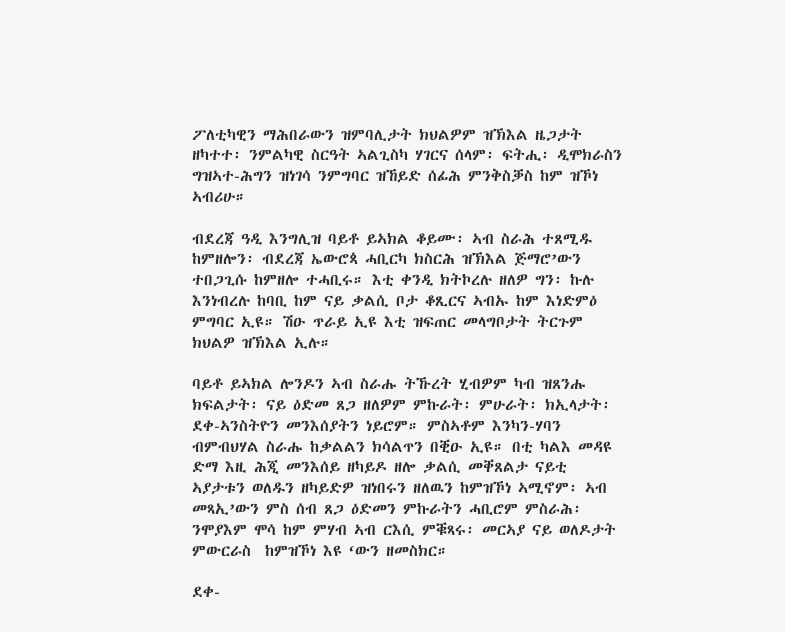ፖለቲካዊን ማሕበራውን ዝምባሊታት ክህልዎም ዝኽእል ዜጋታት ዘካተተ፡ ንምልካዊ ስርዓት ኣልጊስካ ሃገርና ሰላም፡ ፍትሒ፡ ዲሞክራስን ግዝኣተ-ሕግን ዝነገሳ ንምግባር ዝኸይድ ሰፊሕ ምንቅስቓስ ከም ዝኾነ ኣብሪሁ።

ብደረጃ ዓዲ እንግሊዝ ባይቶ ይኣክል ቆይሙ፡ ኣብ ስራሕ ተጸሚዱ ከምዘሎን፡ ብደረጃ ኤውሮጳ ሓቢርካ ክስርሕ ዝኽእል ጅማሮ’ውን ተበጋጊሱ ከምዘሎ ተሓቢሩ። እቲ ቀንዲ ክትኮረሉ ዘለዎ ግን፡ ኩሉ እንነብረሉ ከባቢ ከም ናይ ቃልሲ ቦታ ቆጺርና ኣብኡ ከም እነድምዕ ምግባር ኢዩ። ሽዑ ጥራይ ኢዩ እቲ ዝፍጠር መላግቦታት ትርጉም ክህልዎ ዝኽእል ኢሉ።

ባይቶ ይኣክል ሎንዶን ኣብ ስራሑ ትኹረት ሂብዎም ካብ ዝጸንሑ ክፍልታት፡ ናይ ዕድመ ጸጋ ዘለዎም ምኩራት፡ ምሁራት፡ ክኢላታት፡ ደቀ-ኣንስትዮን መንእሰያትን ነይሮም። ምስኣቶም እንካን-ሃባን ብምብህሃል ስራሑ ከቃልልን ክሳልጥን በቒዑ ኢዩ። በቲ ካልእ መዳዩ ድማ እዚ ሕጂ መንእሰይ ዘካይዶ ዘሎ ቃልሲ መቐጸልታ ናይቲ ኣያታቱን ወለዱን ዘካይድዎ ዝነበሩን ዘለዉን ከምዝኾነ ኣሚኖም፡ ኣብ መጻኢ’ውን ምስ ሰብ ጸጋ ዕድመን ምኩራትን ሓቢሮም ምስራሕ፡ ንሞያእም ሞሳ ከም ምሃብ ኣብ ርእሲ ምቑጻሩ፡ መርኣያ ናይ ወለዶታት ምውርራስ  ከምዝኾነ እዩ ‘ውን ዘመስክር።

ደቀ-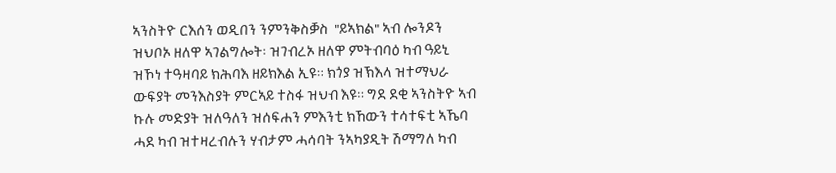ኣንስትዮ ርእሰን ወዲበን ንምንቅስቓስ  "ይኣክል" ኣብ ሎንዶን ዝህቦኦ ዘለዋ ኣገልግሎት፡ ዝገብረኦ ዘለዋ ምትብባዕ ካብ ዓይኒ ዝኾነ ተዓዛባይ ክሕባእ ዘይክእል ኢዩ። ክጎያ ዝኽእላ ዝተማህራ ውፍያት መንእስያት ምርኣይ ተስፋ ዝህብ እዩ። ግደ ደቂ ኣንስትዮ ኣብ ኩሉ መድያት ዝለዓለን ዝሰፍሐን ምእንቲ ክኸውን ተሳተፍቲ ኣኼባ ሓደ ካብ ዝተዛረብሉን ሃብታም ሓሳባት ንኣካያዲት ሽማግለ ካብ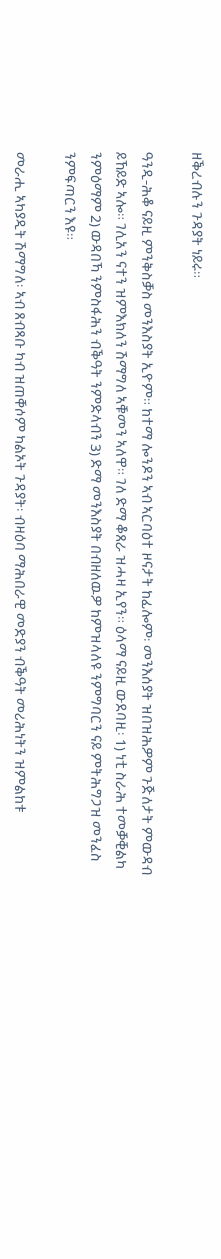ዘቕረብሉን ጉዳያት ነይሩ።

ዓንዲ-ሕቆ ናይዚ ምንቅስቓስ መንእስያት ኢዮም። ከተማ ሎንዶን ኣብ ኣርባዕተ ዞናታት ከፊሎም፡ መንእሰያት ዝበዝሕዎም ጉጅለታት ምውዳብ ይኸይድ ኣሎ። ገሊአን ናተን ዝምእክለን ሽማግለ ኣቑመን ኣለዋ። ገለ ድማ ቆጸራ ዝሓዛ ኢየን። ዕላማ ናይዚ ውደባዚ፡ 1) ነቲ ስራሕ ተመቓቒልካ ንምዕማም 2) ውዳበኻ ንምስፋሕን ብቕዓት ንምድላብን 3) ድማ መንእስያት በብዘለዉዎ ከምዝላለዩ ንምግባርን ናይ ምትሕግጋዝ መንፈስ ንምፍጣርን እዩ።

መራሒ ኣካያዲት ሽማግለ፡ ኣብ ጸብጻቡ ካብ ዝጠቐሶም ካልኦት ጉዳያት፡ ብዛዕባ ማሕበራዊ መድያን ብቕዓት መሪሕነትን ዝምልከቱ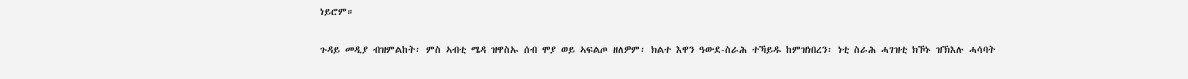ነይሮም።

ጉዳይ መዲያ ብዝምልከት፡ ምስ ኣብቲ ሜዳ ዝዋስኡ ሰብ ሞያ ወይ ኣፍልጦ ዘለዎም፡ ክልተ እዋን ዓውደ-ስራሕ ተኻይዱ ከምዝነበረን፡ ነቲ ስራሕ ሓገዝቲ ክኾኑ ዝኽእሉ ሓሳባት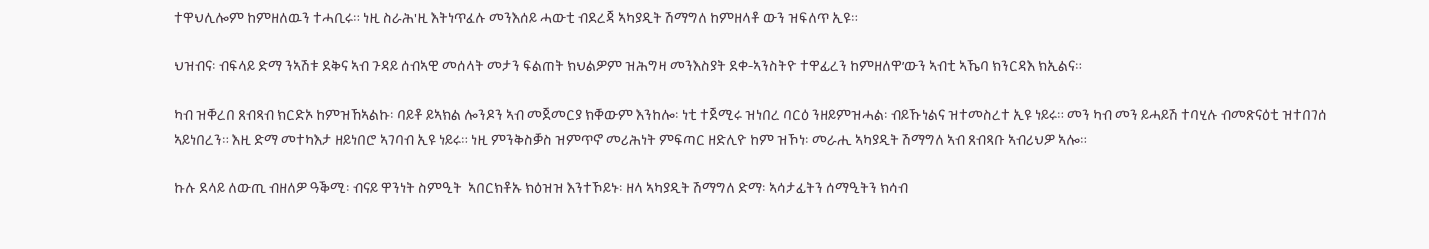ተዋህሊሎም ከምዘለዉን ተሓቢሩ። ነዚ ስራሕ'ዚ እትነጥፈሉ መንእሰይ ሓውቲ ብደረጃ ኣካያዲት ሽማግለ ከምዘላቶ ውን ዝፍለጥ ኢዩ።

ህዝብና፡ ብፍላይ ድማ ንኣሽቱ ደቅና ኣብ ጉዳይ ሰብኣዊ መሰላት መታን ፍልጠት ክህልዎም ዝሕግዛ መንእስያት ደቀ-ኣንስትዮ ተዋፊረን ከምዘለዋ’ውን ኣብቲ ኣኼባ ክንርዳእ ክኢልና።

ካብ ዝቐረበ ጸብጻብ ክርድኦ ከምዝኸኣልኩ፡ ባይቶ ይኣክል ሎንዶን ኣብ መጀመርያ ክቐውም እንከሎ፡ ነቲ ተጀሚሩ ዝነበረ ባርዕ ንዘይምዝሓል፡ ብይኹነልና ዝተመስረተ ኢዩ ነይሩ። መን ካብ መን ይሓይሽ ተባሂሉ ብመጽናዕቲ ዝተበገሰ ኣይነበረን። እዚ ድማ መተካእታ ዘይነበሮ ኣገባብ ኢዩ ነይሩ። ነዚ ምንቅስቓስ ዝምጥኖ መሪሕነት ምፍጣር ዘድሊዮ ከም ዝኾነ፡ መራሒ ኣካያዲት ሽማግለ ኣብ ጸብጻቡ ኣብሪህዎ ኣሎ።

ኩሉ ደላይ ለውጢ ብዘለዎ ዓቕሚ፡ ብናይ ዋንነት ስምዒት  ኣበርክቶኡ ክዕዝዝ እንተኾይኑ፡ ዘላ ኣካያዲት ሽማግለ ድማ፡ ኣሳታፊትን ሰማዒትን ክሳብ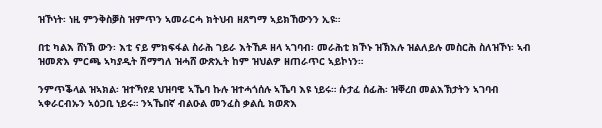ዝኾነት፡ ነዚ ምንቅስቓስ ዝምጥን ኣመራርሓ ክትህብ ዘጸግማ ኣይክኸውንን ኢዩ።

በቲ ካልእ ሸነኽ ውን፡ እቲ ናይ ምክፍፋል ስራሕ ገይራ እትኸዶ ዘላ ኣገባብ፡ መራሕቲ ክኾኑ ዝኽእሉ ዝልለይሉ መስርሕ ስለዝኾነ፡ ኣብ ዝመጽእ ምርጫ ኣካያዲት ሽማግለ ዝሓሸ ውጽኢት ከም ዝህልዎ ዘጠራጥር ኣይኮነን።

ንምጥቕላል ዝኣክል፡ ዝተኻየደ ህዝባዊ ኣኼባ ኩሉ ዝተሓጎሰሉ ኣኼባ እዩ ነይሩ። ሱታፈ ሰፊሕ፡ ዝቐረበ መልእኽታትን ኣገባብ ኣቀራርብኡን ኣዕጋቢ ነይሩ። ንኣኼበኛ ብልዑል መንፈስ ቃልሲ ክወጽእ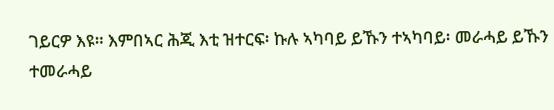ገይርዎ እዩ። እምበኣር ሕጂ እቲ ዝተርፍ፡ ኩሉ ኣካባይ ይኹን ተኣካባይ፡ መራሓይ ይኹን ተመራሓይ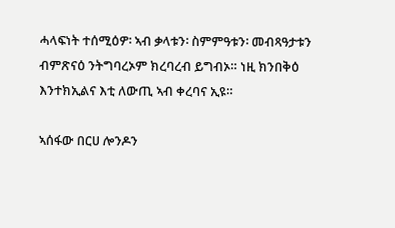ሓላፍነት ተሰሚዕዎ፡ ኣብ ቃላቱን፡ ስምምዓቱን፡ መብጻዓታቱን ብምጽናዕ ንትግባረኦም ክረባረብ ይግብኦ። ነዚ ክንበቅዕ እንተክኢልና እቲ ለውጢ ኣብ ቀረባና ኢዩ።

ኣሰፋው በርሀ ሎንዶን